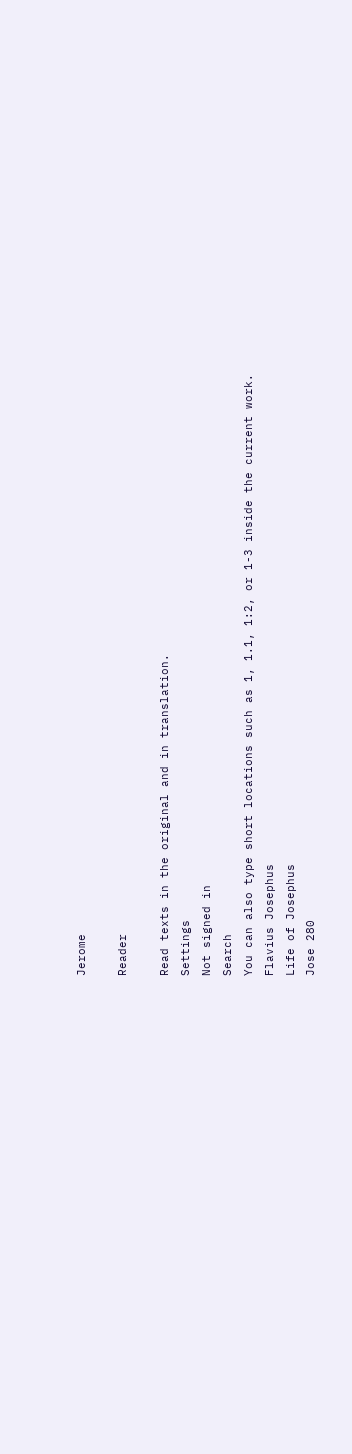Jerome

Reader

Read texts in the original and in translation.
Settings
Not signed in
Search
You can also type short locations such as 1, 1.1, 1:2, or 1-3 inside the current work.
Flavius Josephus
Life of Josephus
Jose 280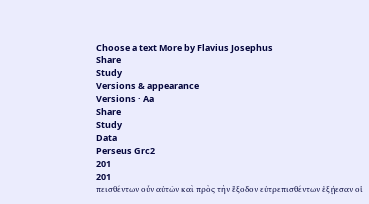Choose a text More by Flavius Josephus
Share
Study
Versions & appearance
Versions · Aa
Share
Study
Data
Perseus Grc2
201
201
πεισθέντων οὖν αὐτῶν καὶ πρὸς τὴν ἔξοδον εὐτρεπισθέντων ἐξῄεσαν οἱ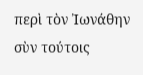περὶ τὸν Ἰωνάθην σὺν τούτοις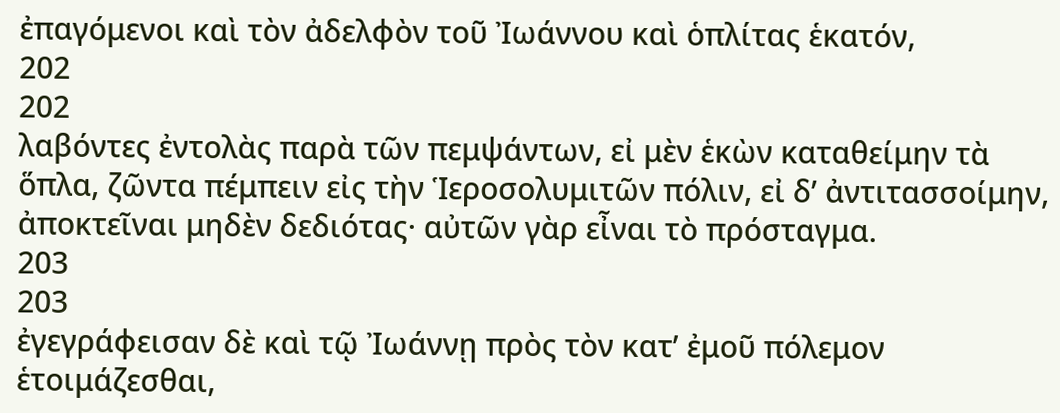ἐπαγόμενοι καὶ τὸν ἀδελφὸν τοῦ Ἰωάννου καὶ ὁπλίτας ἑκατόν,
202
202
λαβόντες ἐντολὰς παρὰ τῶν πεμψάντων, εἰ μὲν ἑκὼν καταθείμην τὰ ὅπλα, ζῶντα πέμπειν εἰς τὴν Ἱεροσολυμιτῶν πόλιν, εἰ δʼ ἀντιτασσοίμην, ἀποκτεῖναι μηδὲν δεδιότας· αὐτῶν γὰρ εἶναι τὸ πρόσταγμα.
203
203
ἐγεγράφεισαν δὲ καὶ τῷ Ἰωάννῃ πρὸς τὸν κατʼ ἐμοῦ πόλεμον ἑτοιμάζεσθαι,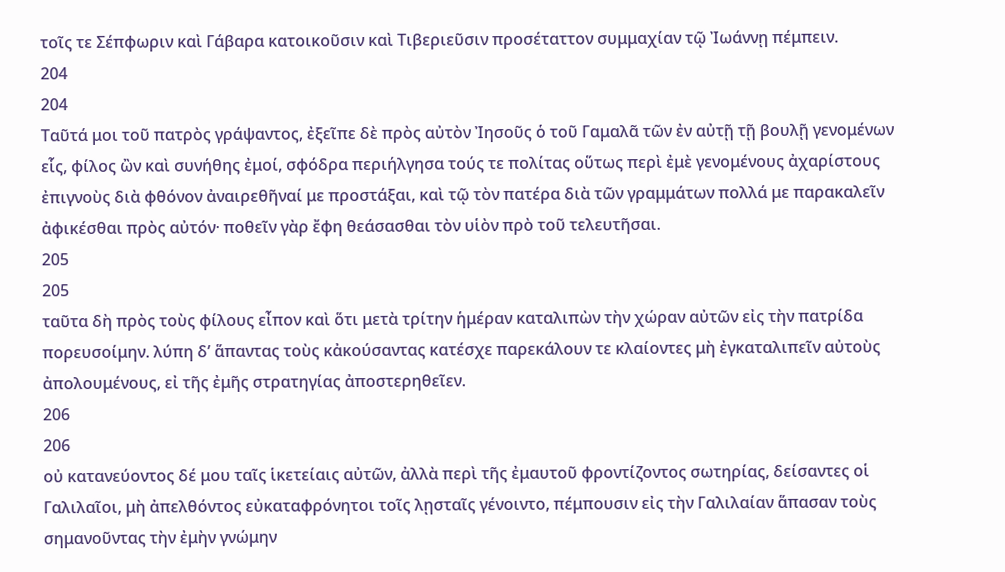τοῖς τε Σέπφωριν καὶ Γάβαρα κατοικοῦσιν καὶ Τιβεριεῦσιν προσέταττον συμμαχίαν τῷ Ἰωάννῃ πέμπειν.
204
204
Ταῦτά μοι τοῦ πατρὸς γράψαντος, ἐξεῖπε δὲ πρὸς αὐτὸν Ἰησοῦς ὁ τοῦ Γαμαλᾶ τῶν ἐν αὐτῇ τῇ βουλῇ γενομένων εἷς, φίλος ὢν καὶ συνήθης ἐμοί, σφόδρα περιήλγησα τούς τε πολίτας οὕτως περὶ ἐμὲ γενομένους ἀχαρίστους ἐπιγνοὺς διὰ φθόνον ἀναιρεθῆναί με προστάξαι, καὶ τῷ τὸν πατέρα διὰ τῶν γραμμάτων πολλά με παρακαλεῖν ἀφικέσθαι πρὸς αὐτόν· ποθεῖν γὰρ ἔφη θεάσασθαι τὸν υἱὸν πρὸ τοῦ τελευτῆσαι.
205
205
ταῦτα δὴ πρὸς τοὺς φίλους εἶπον καὶ ὅτι μετὰ τρίτην ἡμέραν καταλιπὼν τὴν χώραν αὐτῶν εἰς τὴν πατρίδα πορευσοίμην. λύπη δʼ ἅπαντας τοὺς κἀκούσαντας κατέσχε παρεκάλουν τε κλαίοντες μὴ ἐγκαταλιπεῖν αὐτοὺς ἀπολουμένους, εἰ τῆς ἐμῆς στρατηγίας ἀποστερηθεῖεν.
206
206
οὐ κατανεύοντος δέ μου ταῖς ἱκετείαις αὐτῶν, ἀλλὰ περὶ τῆς ἐμαυτοῦ φροντίζοντος σωτηρίας, δείσαντες οἱ Γαλιλαῖοι, μὴ ἀπελθόντος εὐκαταφρόνητοι τοῖς λῃσταῖς γένοιντο, πέμπουσιν εἰς τὴν Γαλιλαίαν ἅπασαν τοὺς σημανοῦντας τὴν ἐμὴν γνώμην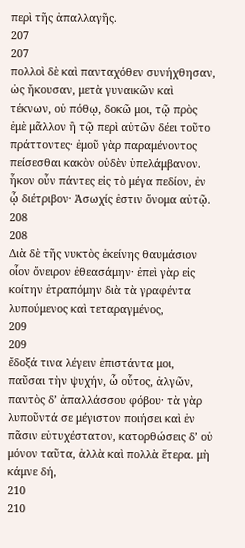περὶ τῆς ἀπαλλαγῆς.
207
207
πολλοὶ δὲ καὶ πανταχόθεν συνήχθησαν, ὡς ἤκουσαν, μετὰ γυναικῶν καὶ τέκνων, οὐ πόθῳ, δοκῶ μοι, τῷ πρὸς ἐμὲ μᾶλλον ἢ τῷ περὶ αὐτῶν δέει τοῦτο πράττοντες· ἐμοῦ γὰρ παραμένοντος πείσεσθαι κακὸν οὐδὲν ὑπελάμβανον. ἧκον οὖν πάντες εἰς τὸ μέγα πεδίον, ἐν ᾧ διέτριβον· Ἀσωχίς ἐστιν ὄνομα αὐτῷ.
208
208
Διὰ δὲ τῆς νυκτὸς ἐκείνης θαυμάσιον οἷον ὄνειρον ἐθεασάμην· ἐπεὶ γὰρ εἰς κοίτην ἐτραπόμην διὰ τὰ γραφέντα λυπούμενος καὶ τεταραγμένος,
209
209
ἔδοξά τινα λέγειν ἐπιστάντα μοι, παῦσαι τὴν ψυχήν, ὦ οὗτος, ἀλγῶν, παντὸς δʼ ἀπαλλάσσου φόβου· τὰ γὰρ λυποῦντά σε μέγιστον ποιήσει καὶ ἐν πᾶσιν εὐτυχέστατον, κατορθώσεις δʼ οὐ μόνον ταῦτα, ἀλλὰ καὶ πολλὰ ἕτερα. μὴ κάμνε δή,
210
210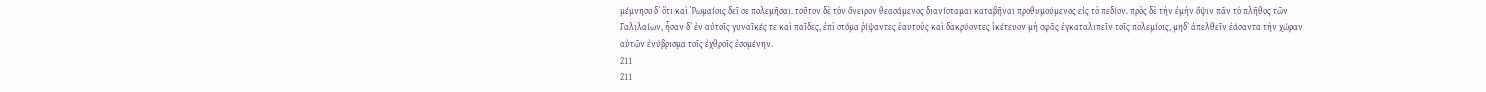μέμνησο δʼ ὅτι καὶ Ῥωμαίοις δεῖ σε πολεμῆσαι. τοῦτον δὲ τὸν ὄνειρον θεασάμενος διανίσταμαι καταβῆναι προθυμούμενος εἰς τὸ πεδίον. πρὸς δὲ τὴν ἐμὴν ὄψιν πᾶν τὸ πλῆθος τῶν Γαλιλαίων, ἦσαν δʼ ἐν αὐτοῖς γυναῖκές τε καὶ παῖδες, ἐπὶ στόμα ῥίψαντες ἑαυτοὺς καὶ δακρύοντες ἱκέτευον μὴ σφᾶς ἐγκαταλιπεῖν τοῖς πολεμίοις, μηδʼ ἀπελθεῖν ἐάσαντα τὴν χώραν αὐτῶν ἐνύβρισμα τοῖς ἐχθροῖς ἐσομένην.
211
211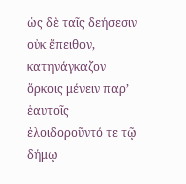ὡς δὲ ταῖς δεήσεσιν οὐκ ἔπειθον, κατηνάγκαζον ὅρκοις μένειν παρʼ ἑαυτοῖς ἐλοιδοροῦντό τε τῷ δήμῳ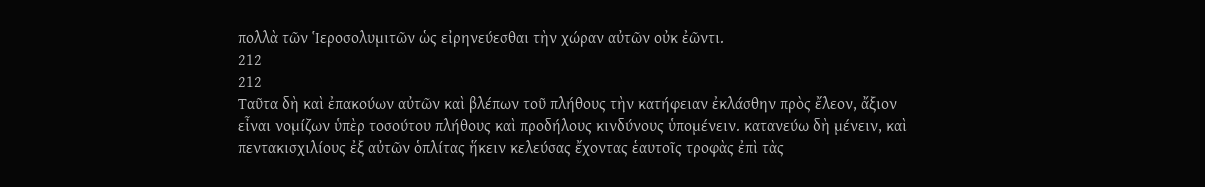πολλὰ τῶν Ἱεροσολυμιτῶν ὡς εἰρηνεύεσθαι τὴν χώραν αὐτῶν οὐκ ἐῶντι.
212
212
Ταῦτα δὴ καὶ ἐπακούων αὐτῶν καὶ βλέπων τοῦ πλήθους τὴν κατήφειαν ἐκλάσθην πρὸς ἔλεον, ἄξιον εἶναι νομίζων ὑπὲρ τοσούτου πλήθους καὶ προδήλους κινδύνους ὑπομένειν. κατανεύω δὴ μένειν, καὶ πεντακισχιλίους ἐξ αὐτῶν ὁπλίτας ἥκειν κελεύσας ἔχοντας ἑαυτοῖς τροφὰς ἐπὶ τὰς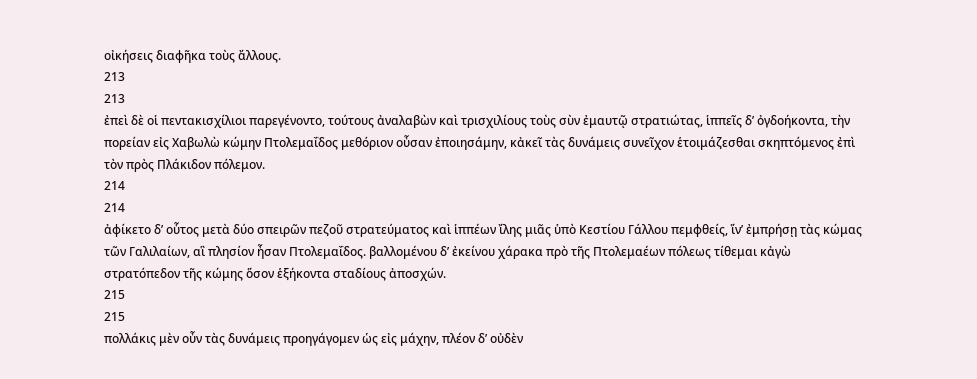οἰκήσεις διαφῆκα τοὺς ἄλλους.
213
213
ἐπεὶ δὲ οἱ πεντακισχίλιοι παρεγένοντο, τούτους ἀναλαβὼν καὶ τρισχιλίους τοὺς σὺν ἐμαυτῷ στρατιώτας, ἱππεῖς δʼ ὀγδοήκοντα, τὴν πορείαν εἰς Χαβωλὼ κώμην Πτολεμαΐδος μεθόριον οὖσαν ἐποιησάμην, κἀκεῖ τὰς δυνάμεις συνεῖχον ἑτοιμάζεσθαι σκηπτόμενος ἐπὶ τὸν πρὸς Πλάκιδον πόλεμον.
214
214
ἀφίκετο δʼ οὗτος μετὰ δύο σπειρῶν πεζοῦ στρατεύματος καὶ ἱππέων ἴλης μιᾶς ὑπὸ Κεστίου Γάλλου πεμφθείς, ἵνʼ ἐμπρήσῃ τὰς κώμας τῶν Γαλιλαίων, αἳ πλησίον ἦσαν Πτολεμαΐδος. βαλλομένου δʼ ἐκείνου χάρακα πρὸ τῆς Πτολεμαέων πόλεως τίθεμαι κἀγὼ στρατόπεδον τῆς κώμης ὅσον ἑξήκοντα σταδίους ἀποσχών.
215
215
πολλάκις μὲν οὖν τὰς δυνάμεις προηγάγομεν ὡς εἰς μάχην, πλέον δʼ οὐδὲν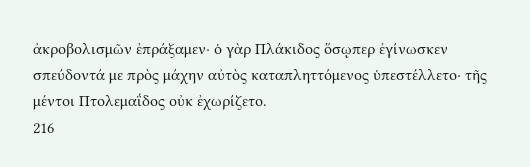ἀκροβολισμῶν ἐπράξαμεν· ὁ γὰρ Πλάκιδος ὅσῳπερ ἐγίνωσκεν σπεύδοντά με πρὸς μάχην αὐτὸς καταπληττόμενος ὑπεστέλλετο· τῆς μέντοι Πτολεμαΐδος οὐκ ἐχωρίζετο.
216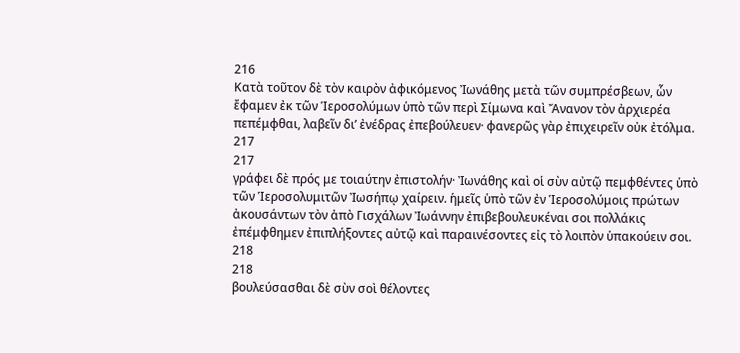216
Κατὰ τοῦτον δὲ τὸν καιρὸν ἀφικόμενος Ἰωνάθης μετὰ τῶν συμπρέσβεων, ὧν ἔφαμεν ἐκ τῶν Ἱεροσολύμων ὑπὸ τῶν περὶ Σίμωνα καὶ Ἄνανον τὸν ἀρχιερέα πεπέμφθαι, λαβεῖν διʼ ἐνέδρας ἐπεβούλευεν· φανερῶς γὰρ ἐπιχειρεῖν οὐκ ἐτόλμα.
217
217
γράφει δὲ πρός με τοιαύτην ἐπιστολήν· Ἰωνάθης καὶ οἱ σὺν αὐτῷ πεμφθέντες ὑπὸ τῶν Ἱεροσολυμιτῶν Ἰωσήπῳ χαίρειν. ἡμεῖς ὑπὸ τῶν ἐν Ἱεροσολύμοις πρώτων ἀκουσάντων τὸν ἀπὸ Γισχάλων Ἰωάννην ἐπιβεβουλευκέναι σοι πολλάκις ἐπέμφθημεν ἐπιπλήξοντες αὐτῷ καὶ παραινέσοντες εἰς τὸ λοιπὸν ὑπακούειν σοι.
218
218
βουλεύσασθαι δὲ σὺν σοὶ θέλοντες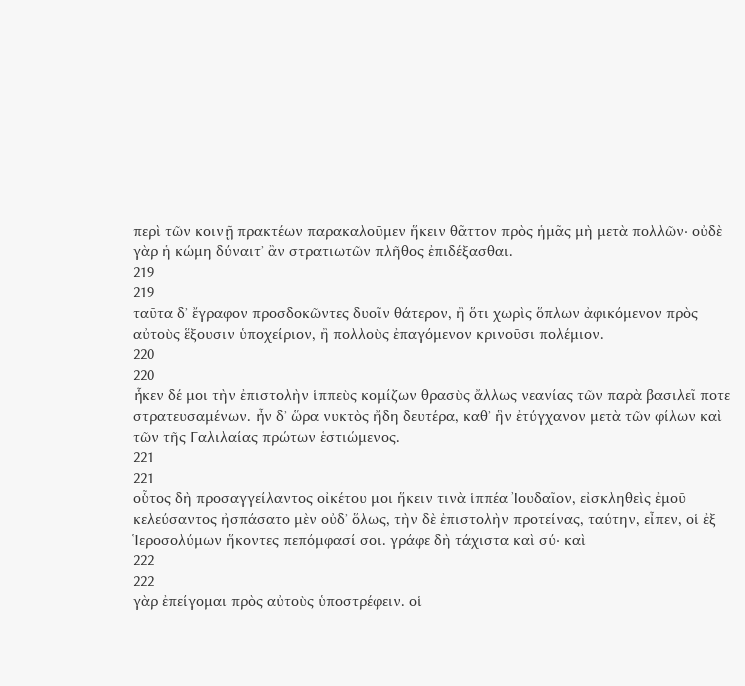περὶ τῶν κοινῇ πρακτέων παρακαλοῦμεν ἥκειν θᾶττον πρὸς ἡμᾶς μὴ μετὰ πολλῶν· οὐδὲ γὰρ ἡ κώμη δύναιτʼ ἂν στρατιωτῶν πλῆθος ἐπιδέξασθαι.
219
219
ταῦτα δʼ ἔγραφον προσδοκῶντες δυοῖν θάτερον, ἢ ὅτι χωρὶς ὅπλων ἀφικόμενον πρὸς αὐτοὺς ἕξουσιν ὑποχείριον, ἢ πολλοὺς ἐπαγόμενον κρινοῦσι πολέμιον.
220
220
ἧκεν δέ μοι τὴν ἐπιστολὴν ἱππεὺς κομίζων θρασὺς ἄλλως νεανίας τῶν παρὰ βασιλεῖ ποτε στρατευσαμένων. ἦν δʼ ὥρα νυκτὸς ἤδη δευτέρα, καθʼ ἣν ἐτύγχανον μετὰ τῶν φίλων καὶ τῶν τῆς Γαλιλαίας πρώτων ἑστιώμενος.
221
221
οὗτος δὴ προσαγγείλαντος οἰκέτου μοι ἥκειν τινὰ ἱππέα Ἰουδαῖον, εἰσκληθεὶς ἐμοῦ κελεύσαντος ἠσπάσατο μὲν οὐδʼ ὅλως, τὴν δὲ ἐπιστολὴν προτείνας, ταύτην, εἶπεν, οἱ ἐξ Ἱεροσολύμων ἥκοντες πεπόμφασί σοι. γράφε δὴ τάχιστα καὶ σύ· καὶ
222
222
γὰρ ἐπείγομαι πρὸς αὐτοὺς ὑποστρέφειν. οἱ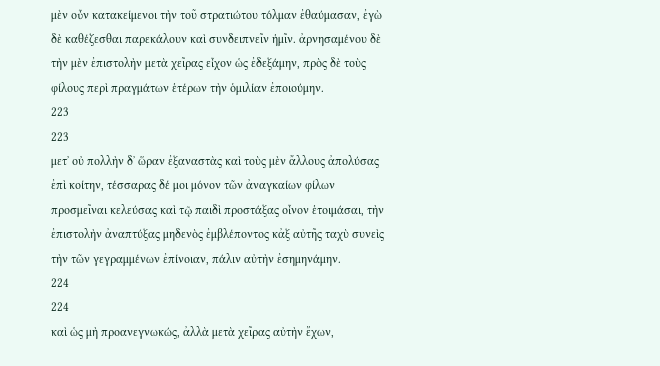μὲν οὖν κατακείμενοι τὴν τοῦ στρατιώτου τόλμαν ἐθαύμασαν, ἐγὼ δὲ καθέζεσθαι παρεκάλουν καὶ συνδειπνεῖν ἡμῖν. ἀρνησαμένου δὲ τὴν μὲν ἐπιστολὴν μετὰ χεῖρας εἶχον ὡς ἐδεξάμην, πρὸς δὲ τοὺς φίλους περὶ πραγμάτων ἑτέρων τὴν ὁμιλίαν ἐποιούμην.
223
223
μετʼ οὐ πολλὴν δʼ ὥραν ἐξαναστὰς καὶ τοὺς μὲν ἄλλους ἀπολύσας ἐπὶ κοίτην, τέσσαρας δέ μοι μόνον τῶν ἀναγκαίων φίλων προσμεῖναι κελεύσας καὶ τῷ παιδὶ προστάξας οἶνον ἑτοιμάσαι, τὴν ἐπιστολὴν ἀναπτύξας μηδενὸς ἐμβλέποντος κἀξ αὐτῆς ταχὺ συνεὶς τὴν τῶν γεγραμμένων ἐπίνοιαν, πάλιν αὐτὴν ἐσημηνάμην.
224
224
καὶ ὡς μὴ προανεγνωκώς, ἀλλὰ μετὰ χεῖρας αὐτὴν ἔχων,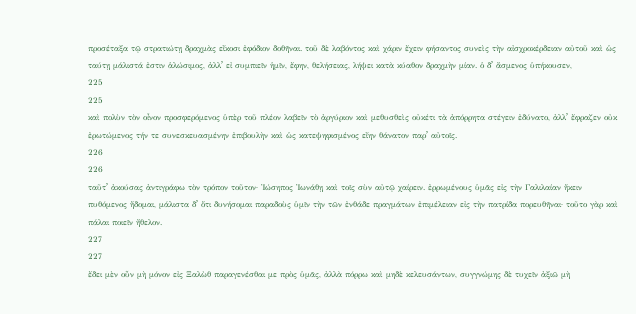προσέταξα τῷ στρατιώτῃ δραχμὰς εἴκοσι ἐφόδιον δοθῆναι. τοῦ δὲ λαβόντος καὶ χάριν ἔχειν φήσαντος συνεὶς τὴν αἰσχροκέρδειαν αὐτοῦ καὶ ὡς ταύτῃ μάλιστά ἐστιν ἁλώσιμος, ἀλλʼ εἰ συμπιεῖν ἡμῖν, ἔφην, θελήσειας, λήψει κατὰ κύαθον δραχμὴν μίαν. ὁ δʼ ἄσμενος ὑπήκουσεν,
225
225
καὶ πολὺν τὸν οἶνον προσφερόμενος ὑπὲρ τοῦ πλέον λαβεῖν τὸ ἀργύριον καὶ μεθυσθεὶς οὐκέτι τὰ ἀπόρρητα στέγειν ἐδύνατο, ἀλλʼ ἔφραζεν οὐκ ἐρωτώμενος τήν τε συνεσκευασμένην ἐπιβουλὴν καὶ ὡς κατεψηφισμένος εἴην θάνατον παρʼ αὐτοῖς.
226
226
ταῦτʼ ἀκούσας ἀντιγράφω τὸν τρόπον τοῦτον· Ἰώσηπος Ἰωνάθῃ καὶ τοῖς σὺν αὐτῷ χαίρειν. ἐρρωμένους ὑμᾶς εἰς τὴν Γαλιλαίαν ἥκειν πυθόμενος ἥδομαι, μάλιστα δʼ ὅτι δυνήσομαι παραδοὺς ὑμῖν τὴν τῶν ἐνθάδε πραγμάτων ἐπιμέλειαν εἰς τὴν πατρίδα πορευθῆναι· τοῦτο γὰρ καὶ πάλαι ποιεῖν ἤθελον.
227
227
ἔδει μὲν οὖν μὴ μόνον εἰς Ξαλὼθ παραγενέσθαι με πρὸς ὑμᾶς, ἀλλὰ πόρρω καὶ μηδὲ κελευσάντων, συγγνώμης δὲ τυχεῖν ἀξιῶ μὴ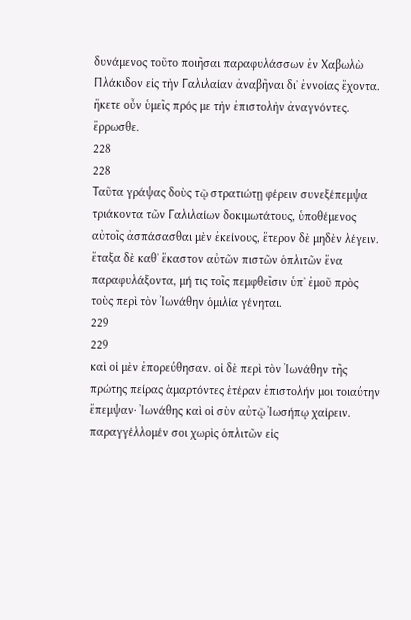δυνάμενος τοῦτο ποιῆσαι παραφυλάσσων ἐν Χαβωλὼ Πλάκιδον εἰς τὴν Γαλιλαίαν ἀναβῆναι διʼ ἐννοίας ἔχοντα. ἥκετε οὖν ὑμεῖς πρός με τὴν ἐπιστολὴν ἀναγνόντες. ἔρρωσθε.
228
228
Ταῦτα γράψας δοὺς τῷ στρατιώτῃ φέρειν συνεξέπεμψα τριάκοντα τῶν Γαλιλαίων δοκιμωτάτους, ὑποθέμενος αὐτοῖς ἀσπάσασθαι μὲν ἐκείνους, ἕτερον δὲ μηδὲν λέγειν. ἔταξα δὲ καθʼ ἕκαστον αὐτῶν πιστῶν ὁπλιτῶν ἕνα παραφυλάξοντα, μή τις τοῖς πεμφθεῖσιν ὑπʼ ἐμοῦ πρὸς τοὺς περὶ τὸν Ἰωνάθην ὁμιλία γένηται.
229
229
καὶ οἱ μὲν ἐπορεύθησαν. οἱ δὲ περὶ τὸν Ἰωνάθην τῆς πρώτης πείρας ἁμαρτόντες ἑτέραν ἐπιστολήν μοι τοιαύτην ἔπεμψαν· Ἰωνάθης καὶ οἱ σὺν αὐτῷ Ἰωσήπῳ χαίρειν. παραγγέλλομέν σοι χωρὶς ὁπλιτῶν εἰς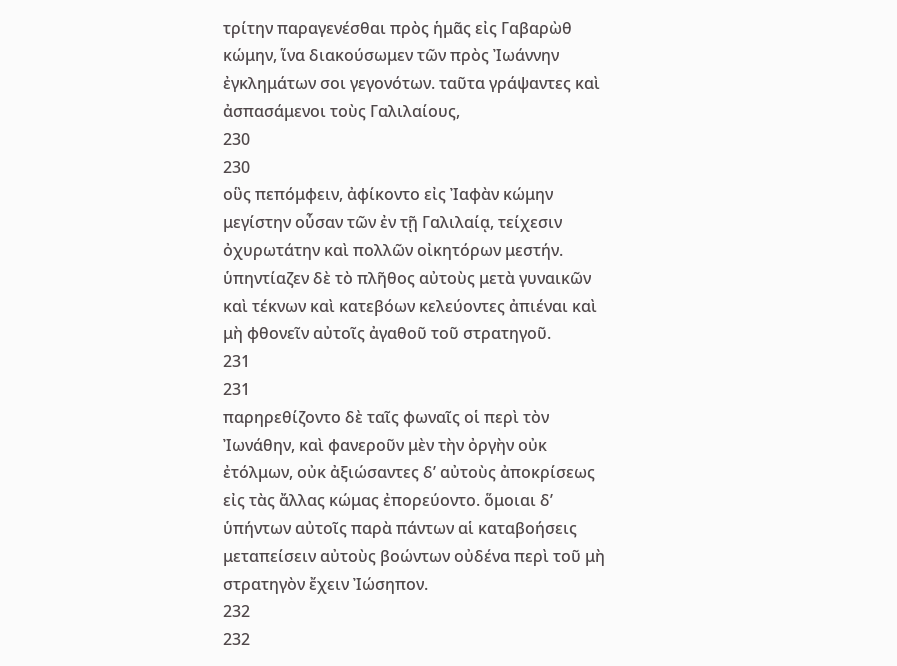τρίτην παραγενέσθαι πρὸς ἡμᾶς εἰς Γαβαρὼθ κώμην, ἵνα διακούσωμεν τῶν πρὸς Ἰωάννην ἐγκλημάτων σοι γεγονότων. ταῦτα γράψαντες καὶ ἀσπασάμενοι τοὺς Γαλιλαίους,
230
230
οὓς πεπόμφειν, ἀφίκοντο εἰς Ἰαφὰν κώμην μεγίστην οὖσαν τῶν ἐν τῇ Γαλιλαίᾳ, τείχεσιν ὀχυρωτάτην καὶ πολλῶν οἰκητόρων μεστήν. ὑπηντίαζεν δὲ τὸ πλῆθος αὐτοὺς μετὰ γυναικῶν καὶ τέκνων καὶ κατεβόων κελεύοντες ἀπιέναι καὶ μὴ φθονεῖν αὐτοῖς ἀγαθοῦ τοῦ στρατηγοῦ.
231
231
παρηρεθίζοντο δὲ ταῖς φωναῖς οἱ περὶ τὸν Ἰωνάθην, καὶ φανεροῦν μὲν τὴν ὀργὴν οὐκ ἐτόλμων, οὐκ ἀξιώσαντες δʼ αὐτοὺς ἀποκρίσεως εἰς τὰς ἄλλας κώμας ἐπορεύοντο. ὅμοιαι δʼ ὑπήντων αὐτοῖς παρὰ πάντων αἱ καταβοήσεις μεταπείσειν αὐτοὺς βοώντων οὐδένα περὶ τοῦ μὴ στρατηγὸν ἔχειν Ἰώσηπον.
232
232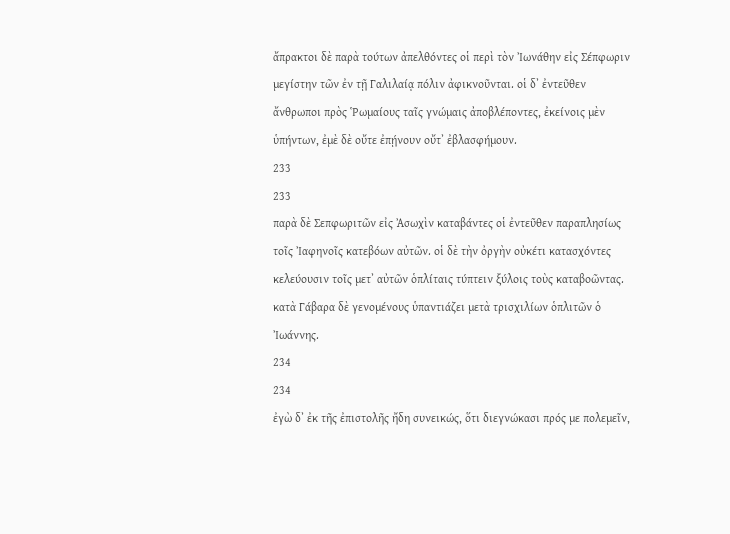ἄπρακτοι δὲ παρὰ τούτων ἀπελθόντες οἱ περὶ τὸν Ἰωνάθην εἰς Σέπφωριν μεγίστην τῶν ἐν τῇ Γαλιλαίᾳ πόλιν ἀφικνοῦνται. οἱ δʼ ἐντεῦθεν ἄνθρωποι πρὸς Ῥωμαίους ταῖς γνώμαις ἀποβλέποντες, ἐκείνοις μὲν ὑπήντων, ἐμὲ δὲ οὔτε ἐπῄνουν οὔτʼ ἐβλασφήμουν.
233
233
παρὰ δὲ Σεπφωριτῶν εἰς Ἀσωχὶν καταβάντες οἱ ἐντεῦθεν παραπλησίως τοῖς Ἰαφηνοῖς κατεβόων αὐτῶν. οἱ δὲ τὴν ὀργὴν οὐκέτι κατασχόντες κελεύουσιν τοῖς μετʼ αὐτῶν ὁπλίταις τύπτειν ξύλοις τοὺς καταβοῶντας. κατὰ Γάβαρα δὲ γενομένους ὑπαντιάζει μετὰ τρισχιλίων ὁπλιτῶν ὁ Ἰωάννης.
234
234
ἐγὼ δʼ ἐκ τῆς ἐπιστολῆς ἤδη συνεικώς, ὅτι διεγνώκασι πρός με πολεμεῖν,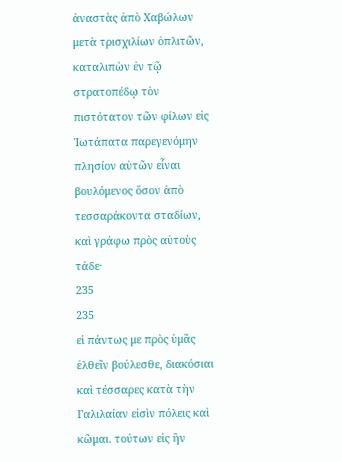ἀναστὰς ἀπὸ Χαβώλων μετὰ τρισχιλίων ὁπλιτῶν, καταλιπὼν ἐν τῷ στρατοπέδῳ τὸν πιστότατον τῶν φίλων εἰς Ἰωτάπατα παρεγενόμην πλησίον αὐτῶν εἶναι βουλόμενος ὅσον ἀπὸ τεσσαράκοντα σταδίων, καὶ γράφω πρὸς αὐτοὺς τάδε·
235
235
εἰ πάντως με πρὸς ὑμᾶς ἐλθεῖν βούλεσθε, διακόσιαι καὶ τέσσαρες κατὰ τὴν Γαλιλαίαν εἰσὶν πόλεις καὶ κῶμαι. τούτων εἰς ἣν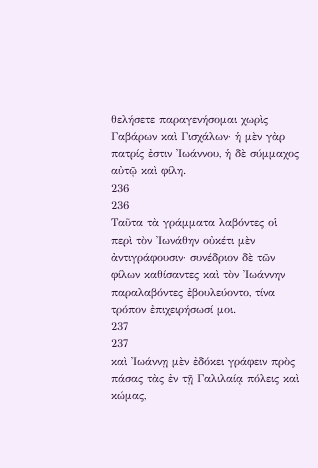θελήσετε παραγενήσομαι χωρὶς Γαβάρων καὶ Γισχάλων· ἡ μὲν γὰρ πατρίς ἐστιν Ἰωάννου, ἡ δὲ σύμμαχος αὐτῷ καὶ φίλη.
236
236
Ταῦτα τὰ γράμματα λαβόντες οἱ περὶ τὸν Ἰωνάθην οὐκέτι μὲν ἀντιγράφουσιν· συνέδριον δὲ τῶν φίλων καθίσαντες καὶ τὸν Ἰωάννην παραλαβόντες ἐβουλεύοντο, τίνα τρόπον ἐπιχειρήσωσί μοι.
237
237
καὶ Ἰωάννῃ μὲν ἐδόκει γράφειν πρὸς πάσας τὰς ἐν τῇ Γαλιλαίᾳ πόλεις καὶ κώμας,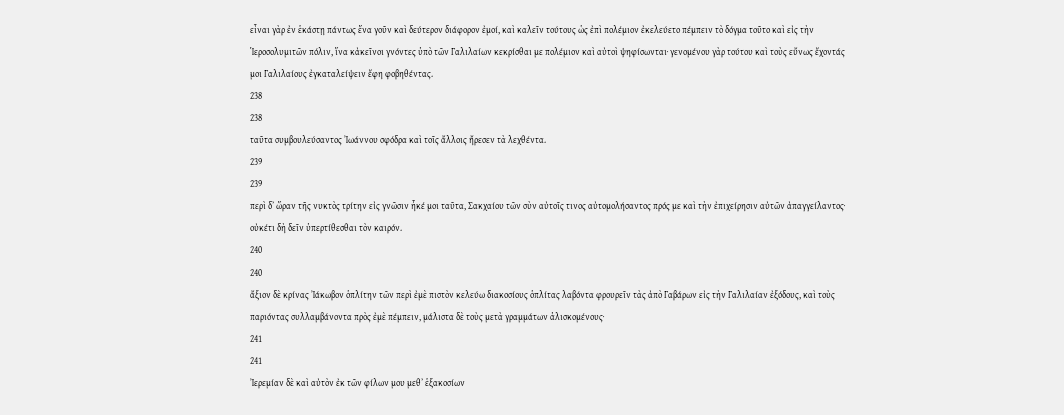εἶναι γὰρ ἐν ἑκάστῃ πάντως ἕνα γοῦν καὶ δεύτερον διάφορον ἐμοί, καὶ καλεῖν τούτους ὡς ἐπὶ πολέμιον ἐκελεύετο πέμπειν τὸ δόγμα τοῦτο καὶ εἰς τὴν Ἱεροσολυμιτῶν πόλιν, ἵνα κἀκεῖνοι γνόντες ὑπὸ τῶν Γαλιλαίων κεκρίσθαι με πολέμιον καὶ αὐτοὶ ψηφίσωνται· γενομένου γὰρ τούτου καὶ τοὺς εὔνως ἔχοντάς μοι Γαλιλαίους ἐγκαταλείψειν ἔφη φοβηθέντας.
238
238
ταῦτα συμβουλεύσαντος Ἰωάννου σφόδρα καὶ τοῖς ἄλλοις ἤρεσεν τὰ λεχθέντα.
239
239
περὶ δʼ ὥραν τῆς νυκτὸς τρίτην εἰς γνῶσιν ἧκέ μοι ταῦτα, Σακχαίου τῶν σὺν αὐτοῖς τινος αὐτομολήσαντος πρός με καὶ τὴν ἐπιχείρησιν αὐτῶν ἀπαγγείλαντος· οὐκέτι δὴ δεῖν ὑπερτίθεσθαι τὸν καιρόν.
240
240
ἄξιον δὲ κρίνας Ἰάκωβον ὁπλίτην τῶν περὶ ἐμὲ πιστὸν κελεύω διακοσίους ὁπλίτας λαβόντα φρουρεῖν τὰς ἀπὸ Γαβάρων εἰς τὴν Γαλιλαίαν ἐξόδους, καὶ τοὺς παριόντας συλλαμβάνοντα πρὸς ἐμὲ πέμπειν, μάλιστα δὲ τοὺς μετὰ γραμμάτων ἁλισκομένους·
241
241
Ἰερεμίαν δὲ καὶ αὐτὸν ἐκ τῶν φίλων μου μεθʼ ἑξακοσίων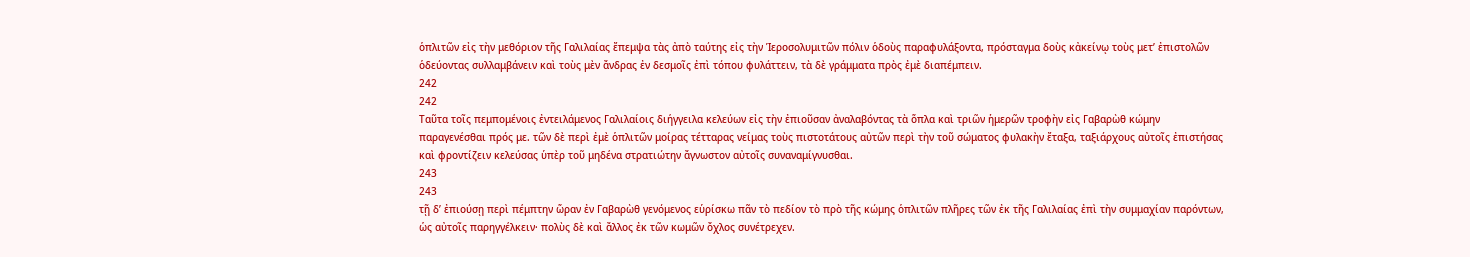ὁπλιτῶν εἰς τὴν μεθόριον τῆς Γαλιλαίας ἔπεμψα τὰς ἀπὸ ταύτης εἰς τὴν Ἱεροσολυμιτῶν πόλιν ὁδοὺς παραφυλάξοντα, πρόσταγμα δοὺς κἀκείνῳ τοὺς μετʼ ἐπιστολῶν ὁδεύοντας συλλαμβάνειν καὶ τοὺς μὲν ἄνδρας ἐν δεσμοῖς ἐπὶ τόπου φυλάττειν, τὰ δὲ γράμματα πρὸς ἐμὲ διαπέμπειν.
242
242
Ταῦτα τοῖς πεμπομένοις ἐντειλάμενος Γαλιλαίοις διήγγειλα κελεύων εἰς τὴν ἐπιοῦσαν ἀναλαβόντας τὰ ὅπλα καὶ τριῶν ἡμερῶν τροφὴν εἰς Γαβαρὼθ κώμην παραγενέσθαι πρός με. τῶν δὲ περὶ ἐμὲ ὁπλιτῶν μοίρας τέτταρας νείμας τοὺς πιστοτάτους αὐτῶν περὶ τὴν τοῦ σώματος φυλακὴν ἔταξα, ταξιάρχους αὐτοῖς ἐπιστήσας καὶ φροντίζειν κελεύσας ὑπὲρ τοῦ μηδένα στρατιώτην ἄγνωστον αὐτοῖς συναναμίγνυσθαι.
243
243
τῇ δʼ ἐπιούσῃ περὶ πέμπτην ὥραν ἐν Γαβαρὼθ γενόμενος εὑρίσκω πᾶν τὸ πεδίον τὸ πρὸ τῆς κώμης ὁπλιτῶν πλῆρες τῶν ἐκ τῆς Γαλιλαίας ἐπὶ τὴν συμμαχίαν παρόντων, ὡς αὐτοῖς παρηγγέλκειν· πολὺς δὲ καὶ ἄλλος ἐκ τῶν κωμῶν ὄχλος συνέτρεχεν.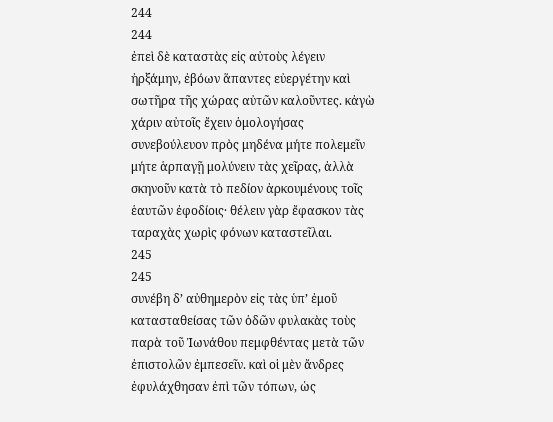244
244
ἐπεὶ δὲ καταστὰς εἰς αὐτοὺς λέγειν ἠρξάμην, ἐβόων ἅπαντες εὐεργέτην καὶ σωτῆρα τῆς χώρας αὐτῶν καλοῦντες. κἀγὼ χάριν αὐτοῖς ἔχειν ὁμολογήσας συνεβούλευον πρὸς μηδένα μήτε πολεμεῖν μήτε ἁρπαγῇ μολύνειν τὰς χεῖρας, ἀλλὰ σκηνοῦν κατὰ τὸ πεδίον ἀρκουμένους τοῖς ἑαυτῶν ἐφοδίοις· θέλειν γὰρ ἔφασκον τὰς ταραχὰς χωρὶς φόνων καταστεῖλαι.
245
245
συνέβη δʼ αὐθημερὸν εἰς τὰς ὑπʼ ἐμοῦ κατασταθείσας τῶν ὁδῶν φυλακὰς τοὺς παρὰ τοῦ Ἰωνάθου πεμφθέντας μετὰ τῶν ἐπιστολῶν ἐμπεσεῖν. καὶ οἱ μὲν ἄνδρες ἐφυλάχθησαν ἐπὶ τῶν τόπων, ὡς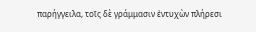παρήγγειλα, τοῖς δὲ γράμμασιν ἐντυχὼν πλήρεσι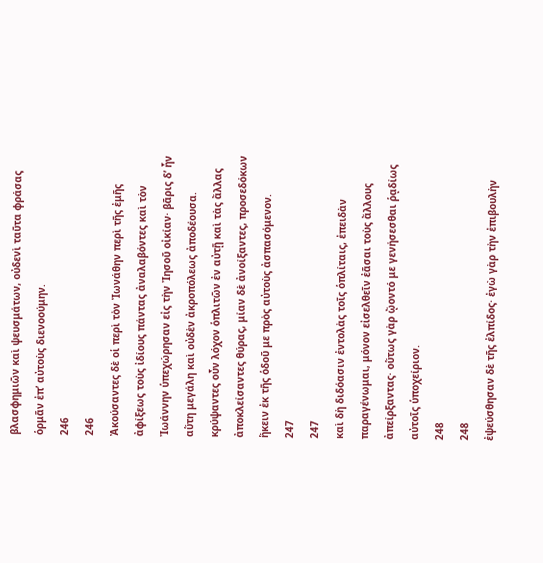βλασφημιῶν καὶ ψευσμάτων, οὐδενὶ ταῦτα φράσας ὁρμᾶν ἐπʼ αὐτοὺς διενοούμην.
246
246
Ἀκούσαντες δὲ οἱ περὶ τὸν Ἰωνάθην περὶ τῆς ἐμῆς ἀφίξεως τοὺς ἰδίους πάντας ἀναλαβόντες καὶ τὸν Ἰωάννην ὑπεχώρησαν εἰς τὴν Ἰησοῦ οἰκίαν· βᾶρις δʼ ἦν αὕτη μεγάλη καὶ οὐδὲν ἀκροπόλεως ἀποδέουσα. κρύψαντες οὖν λόχον ὁπλιτῶν ἐν αὐτῇ καὶ τὰς ἄλλας ἀποκλείσαντες θύρας, μίαν δὲ ἀνοίξαντες, προσεδόκων ἥκειν ἐκ τῆς ὁδοῦ με πρὸς αὐτοὺς ἀσπασόμενον.
247
247
καὶ δὴ διδόασιν ἐντολὰς τοῖς ὁπλίταις, ἐπειδὰν παραγένωμαι, μόνον εἰσελθεῖν ἐᾶσαι τοὺς ἄλλους ἀπείρξαντας· οὕτως γὰρ ᾤοντό με γενήσεσθαι ῥᾳδίως αὐτοῖς ὑποχείριον.
248
248
ἐψεύσθησαν δὲ τῆς ἐλπίδος· ἐγὼ γὰρ τὴν ἐπιβουλὴν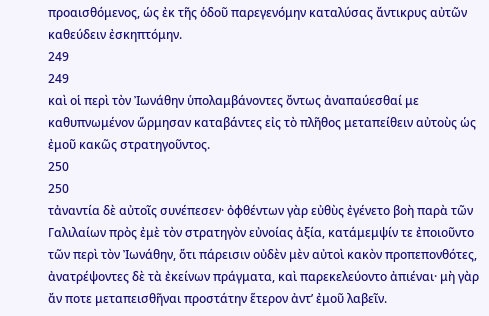προαισθόμενος, ὡς ἐκ τῆς ὁδοῦ παρεγενόμην καταλύσας ἄντικρυς αὐτῶν καθεύδειν ἐσκηπτόμην.
249
249
καὶ οἱ περὶ τὸν Ἰωνάθην ὑπολαμβάνοντες ὄντως ἀναπαύεσθαί με καθυπνωμένον ὥρμησαν καταβάντες εἰς τὸ πλῆθος μεταπείθειν αὐτοὺς ὡς ἐμοῦ κακῶς στρατηγοῦντος.
250
250
τἀναντία δὲ αὐτοῖς συνέπεσεν· ὀφθέντων γὰρ εὐθὺς ἐγένετο βοὴ παρὰ τῶν Γαλιλαίων πρὸς ἐμὲ τὸν στρατηγὸν εὐνοίας ἀξία, κατάμεμψίν τε ἐποιοῦντο τῶν περὶ τὸν Ἰωνάθην, ὅτι πάρεισιν οὐδὲν μὲν αὐτοὶ κακὸν προπεπονθότες, ἀνατρέψοντες δὲ τὰ ἐκείνων πράγματα, καὶ παρεκελεύοντο ἀπιέναι· μὴ γὰρ ἄν ποτε μεταπεισθῆναι προστάτην ἕτερον ἀντʼ ἐμοῦ λαβεῖν.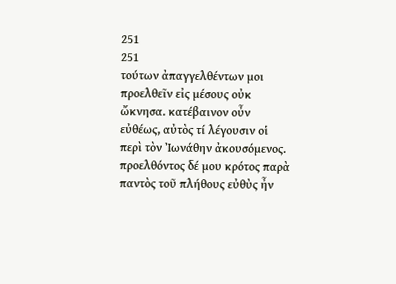251
251
τούτων ἀπαγγελθέντων μοι προελθεῖν εἰς μέσους οὐκ ὤκνησα. κατέβαινον οὖν εὐθέως, αὐτὸς τί λέγουσιν οἱ περὶ τὸν Ἰωνάθην ἀκουσόμενος. προελθόντος δέ μου κρότος παρὰ παντὸς τοῦ πλήθους εὐθὺς ἦν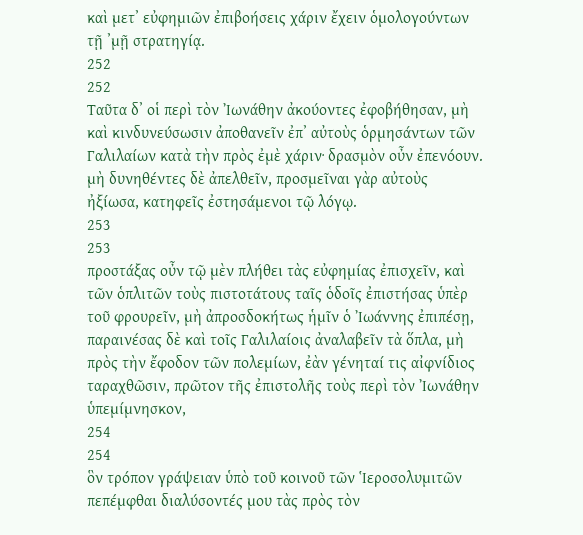καὶ μετʼ εὐφημιῶν ἐπιβοήσεις χάριν ἔχειν ὁμολογούντων τῇ ʼμῇ στρατηγίᾳ.
252
252
Ταῦτα δʼ οἱ περὶ τὸν Ἰωνάθην ἀκούοντες ἐφοβήθησαν, μὴ καὶ κινδυνεύσωσιν ἀποθανεῖν ἐπʼ αὐτοὺς ὁρμησάντων τῶν Γαλιλαίων κατὰ τὴν πρὸς ἐμὲ χάριν· δρασμὸν οὖν ἐπενόουν. μὴ δυνηθέντες δὲ ἀπελθεῖν, προσμεῖναι γὰρ αὐτοὺς ἠξίωσα, κατηφεῖς ἐστησάμενοι τῷ λόγῳ.
253
253
προστάξας οὖν τῷ μὲν πλήθει τὰς εὐφημίας ἐπισχεῖν, καὶ τῶν ὁπλιτῶν τοὺς πιστοτάτους ταῖς ὁδοῖς ἐπιστήσας ὑπὲρ τοῦ φρουρεῖν, μὴ ἀπροσδοκήτως ἡμῖν ὁ Ἰωάννης ἐπιπέσῃ, παραινέσας δὲ καὶ τοῖς Γαλιλαίοις ἀναλαβεῖν τὰ ὅπλα, μὴ πρὸς τὴν ἔφοδον τῶν πολεμίων, ἐὰν γένηταί τις αἰφνίδιος ταραχθῶσιν, πρῶτον τῆς ἐπιστολῆς τοὺς περὶ τὸν Ἰωνάθην ὑπεμίμνησκον,
254
254
ὃν τρόπον γράψειαν ὑπὸ τοῦ κοινοῦ τῶν Ἱεροσολυμιτῶν πεπέμφθαι διαλύσοντές μου τὰς πρὸς τὸν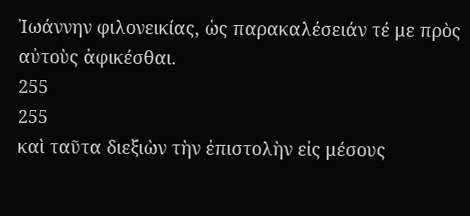Ἰωάννην φιλονεικίας, ὡς παρακαλέσειάν τέ με πρὸς αὐτοὺς ἀφικέσθαι.
255
255
καὶ ταῦτα διεξιὼν τὴν ἐπιστολὴν εἰς μέσους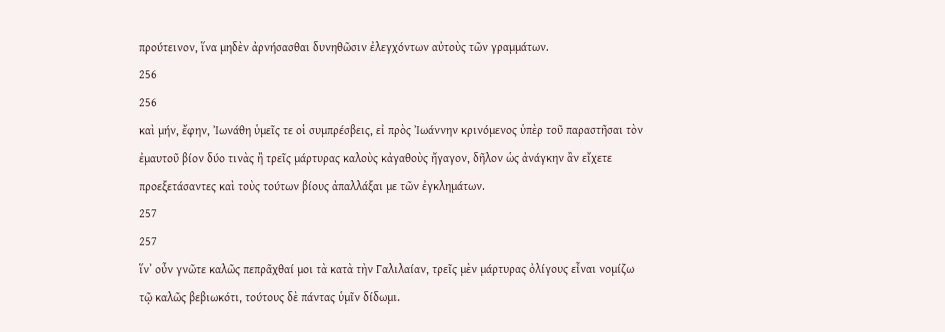προύτεινον, ἵνα μηδὲν ἀρνήσασθαι δυνηθῶσιν ἐλεγχόντων αὐτοὺς τῶν γραμμάτων.
256
256
καὶ μήν, ἔφην, Ἰωνάθη ὑμεῖς τε οἱ συμπρέσβεις, εἰ πρὸς Ἰωάννην κρινόμενος ὑπὲρ τοῦ παραστῆσαι τὸν ἐμαυτοῦ βίον δύο τινὰς ἢ τρεῖς μάρτυρας καλοὺς κἀγαθοὺς ἤγαγον, δῆλον ὡς ἀνάγκην ἂν εἴχετε προεξετάσαντες καὶ τοὺς τούτων βίους ἀπαλλάξαι με τῶν ἐγκλημάτων.
257
257
ἵνʼ οὖν γνῶτε καλῶς πεπρᾶχθαί μοι τὰ κατὰ τὴν Γαλιλαίαν, τρεῖς μὲν μάρτυρας ὀλίγους εἶναι νομίζω τῷ καλῶς βεβιωκότι, τούτους δὲ πάντας ὑμῖν δίδωμι.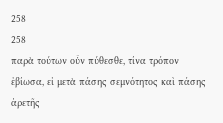258
258
παρὰ τούτων οὖν πύθεσθε, τίνα τρόπον ἐβίωσα, εἰ μετὰ πάσης σεμνότητος καὶ πάσης ἀρετῆς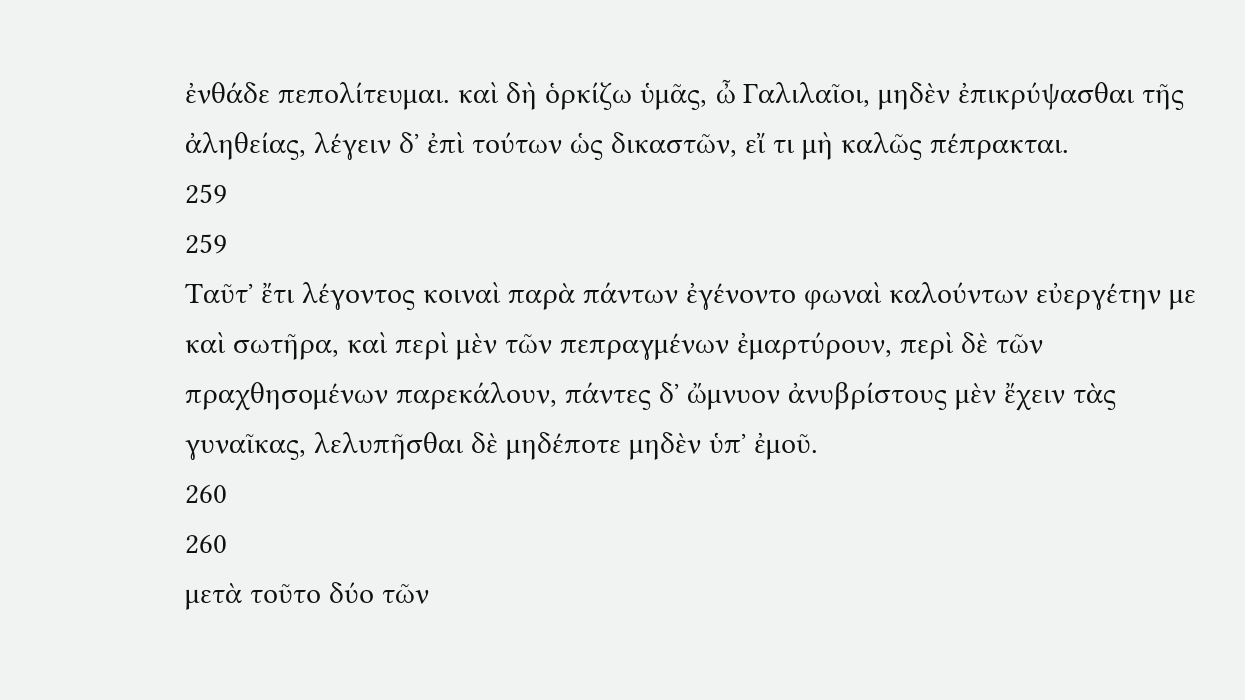ἐνθάδε πεπολίτευμαι. καὶ δὴ ὁρκίζω ὑμᾶς, ὦ Γαλιλαῖοι, μηδὲν ἐπικρύψασθαι τῆς ἀληθείας, λέγειν δʼ ἐπὶ τούτων ὡς δικαστῶν, εἴ τι μὴ καλῶς πέπρακται.
259
259
Ταῦτʼ ἔτι λέγοντος κοιναὶ παρὰ πάντων ἐγένοντο φωναὶ καλούντων εὐεργέτην με καὶ σωτῆρα, καὶ περὶ μὲν τῶν πεπραγμένων ἐμαρτύρουν, περὶ δὲ τῶν πραχθησομένων παρεκάλουν, πάντες δʼ ὤμνυον ἀνυβρίστους μὲν ἔχειν τὰς γυναῖκας, λελυπῆσθαι δὲ μηδέποτε μηδὲν ὑπʼ ἐμοῦ.
260
260
μετὰ τοῦτο δύο τῶν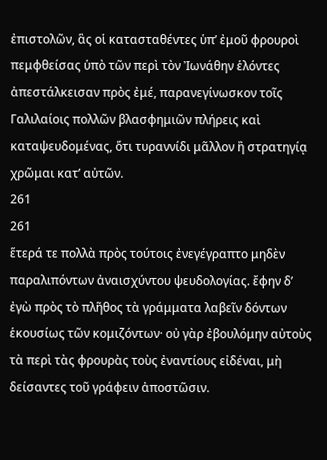ἐπιστολῶν, ἃς οἱ κατασταθέντες ὑπʼ ἐμοῦ φρουροὶ πεμφθείσας ὑπὸ τῶν περὶ τὸν Ἰωνάθην ἑλόντες ἀπεστάλκεισαν πρὸς ἐμέ, παρανεγίνωσκον τοῖς Γαλιλαίοις πολλῶν βλασφημιῶν πλήρεις καὶ καταψευδομένας, ὅτι τυραννίδι μᾶλλον ἢ στρατηγίᾳ χρῶμαι κατʼ αὐτῶν.
261
261
ἕτερά τε πολλὰ πρὸς τούτοις ἐνεγέγραπτο μηδὲν παραλιπόντων ἀναισχύντου ψευδολογίας. ἔφην δʼ ἐγὼ πρὸς τὸ πλῆθος τὰ γράμματα λαβεῖν δόντων ἑκουσίως τῶν κομιζόντων· οὐ γὰρ ἐβουλόμην αὐτοὺς τὰ περὶ τὰς φρουρὰς τοὺς ἐναντίους εἰδέναι, μὴ δείσαντες τοῦ γράφειν ἀποστῶσιν.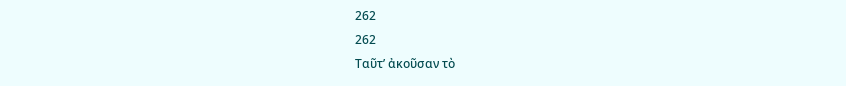262
262
Ταῦτʼ ἀκοῦσαν τὸ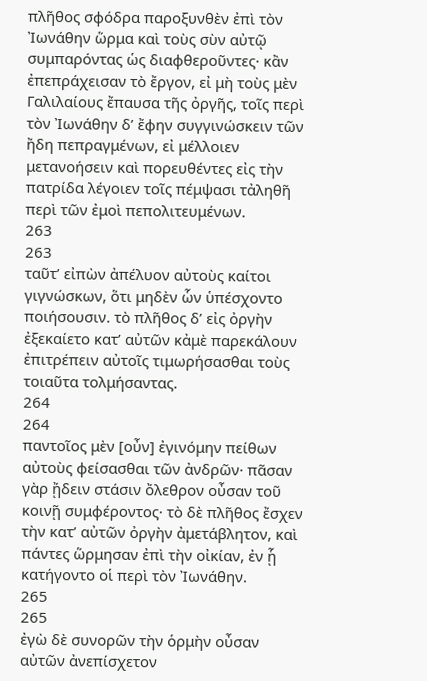πλῆθος σφόδρα παροξυνθὲν ἐπὶ τὸν Ἰωνάθην ὥρμα καὶ τοὺς σὺν αὐτῷ συμπαρόντας ὡς διαφθεροῦντες· κἂν ἐπεπράχεισαν τὸ ἔργον, εἰ μὴ τοὺς μὲν Γαλιλαίους ἔπαυσα τῆς ὀργῆς, τοῖς περὶ τὸν Ἰωνάθην δʼ ἔφην συγγινώσκειν τῶν ἤδη πεπραγμένων, εἰ μέλλοιεν μετανοήσειν καὶ πορευθέντες εἰς τὴν πατρίδα λέγοιεν τοῖς πέμψασι τἀληθῆ περὶ τῶν ἐμοὶ πεπολιτευμένων.
263
263
ταῦτʼ εἰπὼν ἀπέλυον αὐτοὺς καίτοι γιγνώσκων, ὅτι μηδὲν ὧν ὑπέσχοντο ποιήσουσιν. τὸ πλῆθος δʼ εἰς ὀργὴν ἐξεκαίετο κατʼ αὐτῶν κἀμὲ παρεκάλουν ἐπιτρέπειν αὐτοῖς τιμωρήσασθαι τοὺς τοιαῦτα τολμήσαντας.
264
264
παντοῖος μὲν [οὖν] ἐγινόμην πείθων αὐτοὺς φείσασθαι τῶν ἀνδρῶν· πᾶσαν γὰρ ᾔδειν στάσιν ὄλεθρον οὖσαν τοῦ κοινῇ συμφέροντος· τὸ δὲ πλῆθος ἔσχεν τὴν κατʼ αὐτῶν ὀργὴν ἀμετάβλητον, καὶ πάντες ὥρμησαν ἐπὶ τὴν οἰκίαν, ἐν ᾗ κατήγοντο οἱ περὶ τὸν Ἰωνάθην.
265
265
ἐγὼ δὲ συνορῶν τὴν ὁρμὴν οὖσαν αὐτῶν ἀνεπίσχετον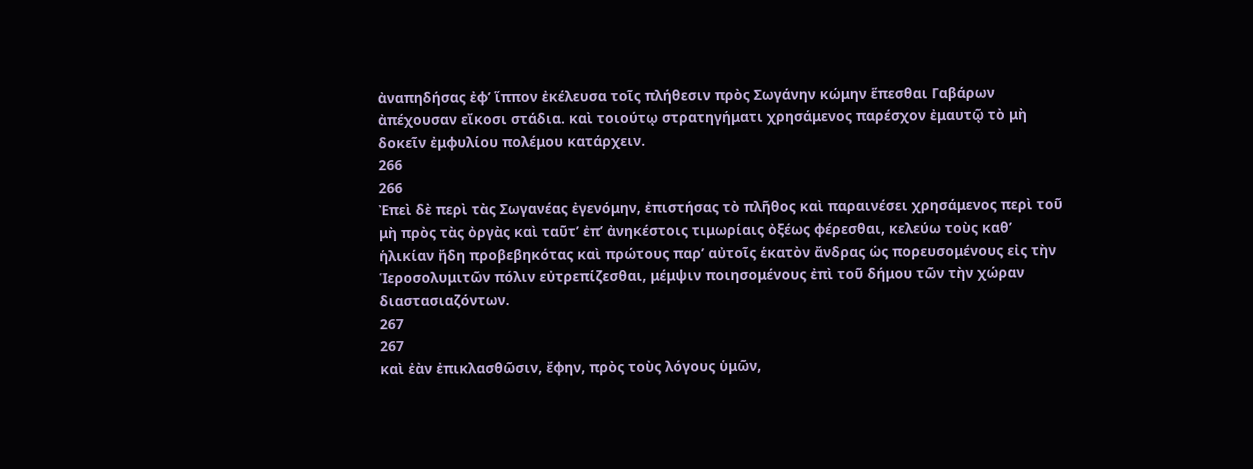ἀναπηδήσας ἐφʼ ἵππον ἐκέλευσα τοῖς πλήθεσιν πρὸς Σωγάνην κώμην ἕπεσθαι Γαβάρων ἀπέχουσαν εἴκοσι στάδια. καὶ τοιούτῳ στρατηγήματι χρησάμενος παρέσχον ἐμαυτῷ τὸ μὴ δοκεῖν ἐμφυλίου πολέμου κατάρχειν.
266
266
Ἐπεὶ δὲ περὶ τὰς Σωγανέας ἐγενόμην, ἐπιστήσας τὸ πλῆθος καὶ παραινέσει χρησάμενος περὶ τοῦ μὴ πρὸς τὰς ὀργὰς καὶ ταῦτʼ ἐπʼ ἀνηκέστοις τιμωρίαις ὀξέως φέρεσθαι, κελεύω τοὺς καθʼ ἡλικίαν ἤδη προβεβηκότας καὶ πρώτους παρʼ αὐτοῖς ἑκατὸν ἄνδρας ὡς πορευσομένους εἰς τὴν Ἱεροσολυμιτῶν πόλιν εὐτρεπίζεσθαι, μέμψιν ποιησομένους ἐπὶ τοῦ δήμου τῶν τὴν χώραν διαστασιαζόντων.
267
267
καὶ ἐὰν ἐπικλασθῶσιν, ἔφην, πρὸς τοὺς λόγους ὑμῶν,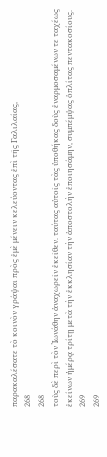παρακαλέσατε τὸ κοινὸν γράψαι πρὸς ἐμὲ μένειν κελεύοντας ἐπὶ τῆς Γαλιλαίας,
268
268
τοὺς δὲ περὶ τὸν Ἰωνάθην ἀναχωρεῖν ἐκεῖθεν. ταύτας αὐτοῖς τὰς ὑποθήκας δοὺς ἐναρμοσαμένων τε ταχέως ἐκείνων ἡμέρᾳ τρίτῃ μετὰ τὴν ἐκκλησίαν τὴν ἀποστολὴν ἐποιησάμην, συμπέμψας ὁπλίτας πεντακοσίους.
269
269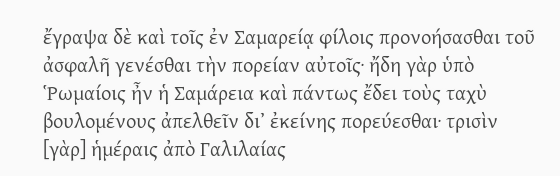ἔγραψα δὲ καὶ τοῖς ἐν Σαμαρείᾳ φίλοις προνοήσασθαι τοῦ ἀσφαλῆ γενέσθαι τὴν πορείαν αὐτοῖς· ἤδη γὰρ ὑπὸ Ῥωμαίοις ἦν ἡ Σαμάρεια καὶ πάντως ἔδει τοὺς ταχὺ βουλομένους ἀπελθεῖν διʼ ἐκείνης πορεύεσθαι· τρισὶν [γὰρ] ἡμέραις ἀπὸ Γαλιλαίας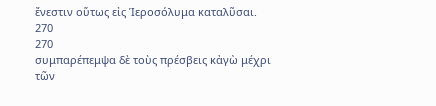ἔνεστιν οὕτως εἰς Ἱεροσόλυμα καταλῦσαι.
270
270
συμπαρέπεμψα δὲ τοὺς πρέσβεις κἀγὼ μέχρι τῶν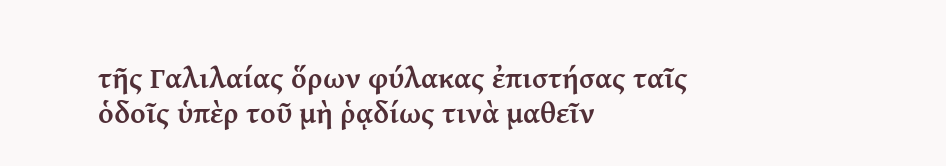τῆς Γαλιλαίας ὅρων φύλακας ἐπιστήσας ταῖς ὁδοῖς ὑπὲρ τοῦ μὴ ῥᾳδίως τινὰ μαθεῖν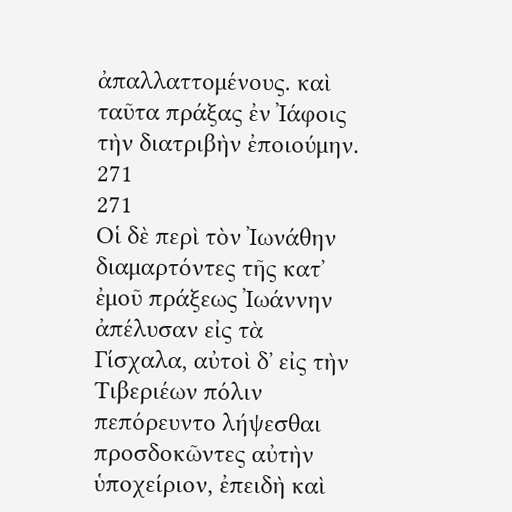ἀπαλλαττομένους. καὶ ταῦτα πράξας ἐν Ἰάφοις τὴν διατριβὴν ἐποιούμην.
271
271
Οἱ δὲ περὶ τὸν Ἰωνάθην διαμαρτόντες τῆς κατʼ ἐμοῦ πράξεως Ἰωάννην ἀπέλυσαν εἰς τὰ Γίσχαλα, αὐτοὶ δʼ εἰς τὴν Τιβεριέων πόλιν πεπόρευντο λήψεσθαι προσδοκῶντες αὐτὴν ὑποχείριον, ἐπειδὴ καὶ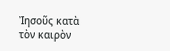Ἰησοῦς κατὰ τὸν καιρὸν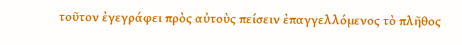τοῦτον ἐγεγράφει πρὸς αὐτοὺς πείσειν ἐπαγγελλόμενος τὸ πλῆθος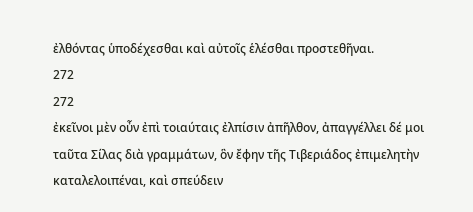ἐλθόντας ὑποδέχεσθαι καὶ αὐτοῖς ἑλέσθαι προστεθῆναι.
272
272
ἐκεῖνοι μὲν οὖν ἐπὶ τοιαύταις ἐλπίσιν ἀπῆλθον, ἀπαγγέλλει δέ μοι ταῦτα Σίλας διὰ γραμμάτων, ὃν ἔφην τῆς Τιβεριάδος ἐπιμελητὴν καταλελοιπέναι, καὶ σπεύδειν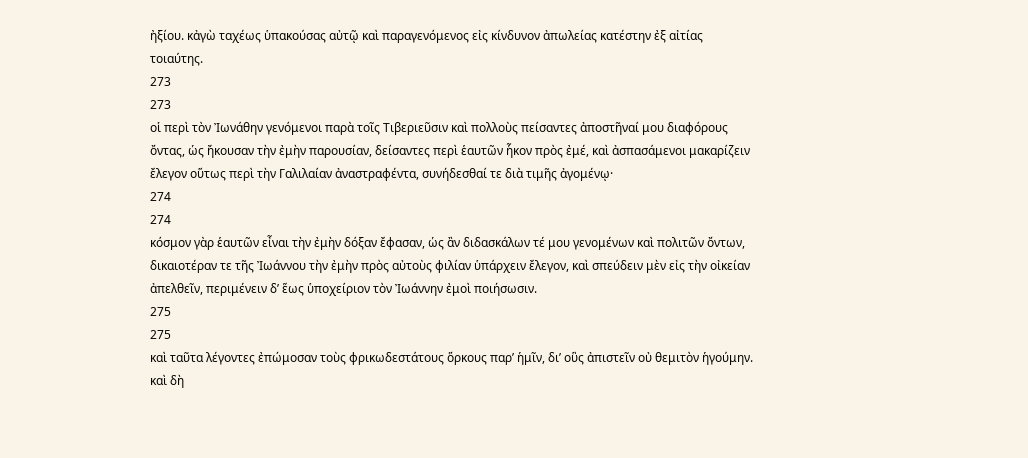ἠξίου. κἀγὼ ταχέως ὑπακούσας αὐτῷ καὶ παραγενόμενος εἰς κίνδυνον ἀπωλείας κατέστην ἐξ αἰτίας τοιαύτης.
273
273
οἱ περὶ τὸν Ἰωνάθην γενόμενοι παρὰ τοῖς Τιβεριεῦσιν καὶ πολλοὺς πείσαντες ἀποστῆναί μου διαφόρους ὄντας, ὡς ἤκουσαν τὴν ἐμὴν παρουσίαν, δείσαντες περὶ ἑαυτῶν ἧκον πρὸς ἐμέ, καὶ ἀσπασάμενοι μακαρίζειν ἔλεγον οὕτως περὶ τὴν Γαλιλαίαν ἀναστραφέντα, συνήδεσθαί τε διὰ τιμῆς ἀγομένῳ·
274
274
κόσμον γὰρ ἑαυτῶν εἶναι τὴν ἐμὴν δόξαν ἔφασαν, ὡς ἂν διδασκάλων τέ μου γενομένων καὶ πολιτῶν ὄντων, δικαιοτέραν τε τῆς Ἰωάννου τὴν ἐμὴν πρὸς αὐτοὺς φιλίαν ὑπάρχειν ἔλεγον, καὶ σπεύδειν μὲν εἰς τὴν οἰκείαν ἀπελθεῖν, περιμένειν δʼ ἕως ὑποχείριον τὸν Ἰωάννην ἐμοὶ ποιήσωσιν.
275
275
καὶ ταῦτα λέγοντες ἐπώμοσαν τοὺς φρικωδεστάτους ὅρκους παρʼ ἡμῖν, διʼ οὓς ἀπιστεῖν οὐ θεμιτὸν ἡγούμην. καὶ δὴ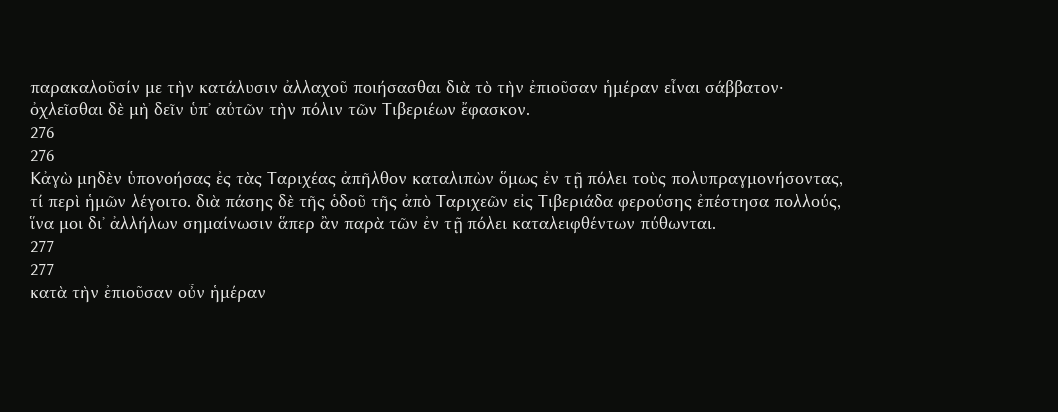παρακαλοῦσίν με τὴν κατάλυσιν ἀλλαχοῦ ποιήσασθαι διὰ τὸ τὴν ἐπιοῦσαν ἡμέραν εἶναι σάββατον· ὀχλεῖσθαι δὲ μὴ δεῖν ὑπʼ αὐτῶν τὴν πόλιν τῶν Τιβεριέων ἔφασκον.
276
276
Κἀγὼ μηδὲν ὑπονοήσας ἐς τὰς Ταριχέας ἀπῆλθον καταλιπὼν ὅμως ἐν τῇ πόλει τοὺς πολυπραγμονήσοντας, τί περὶ ἡμῶν λέγοιτο. διὰ πάσης δὲ τῆς ὁδοῦ τῆς ἀπὸ Ταριχεῶν εἰς Τιβεριάδα φερούσης ἐπέστησα πολλούς, ἵνα μοι διʼ ἀλλήλων σημαίνωσιν ἅπερ ἂν παρὰ τῶν ἐν τῇ πόλει καταλειφθέντων πύθωνται.
277
277
κατὰ τὴν ἐπιοῦσαν οὖν ἡμέραν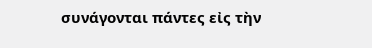συνάγονται πάντες εἰς τὴν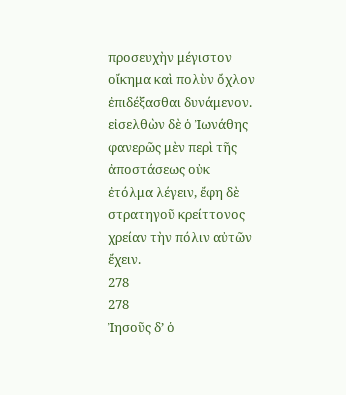προσευχὴν μέγιστον οἴκημα καὶ πολὺν ὄχλον ἐπιδέξασθαι δυνάμενον. εἰσελθὼν δὲ ὁ Ἰωνάθης φανερῶς μὲν περὶ τῆς ἀποστάσεως οὐκ ἐτόλμα λέγειν, ἔφη δὲ στρατηγοῦ κρείττονος χρείαν τὴν πόλιν αὐτῶν ἔχειν.
278
278
Ἰησοῦς δʼ ὁ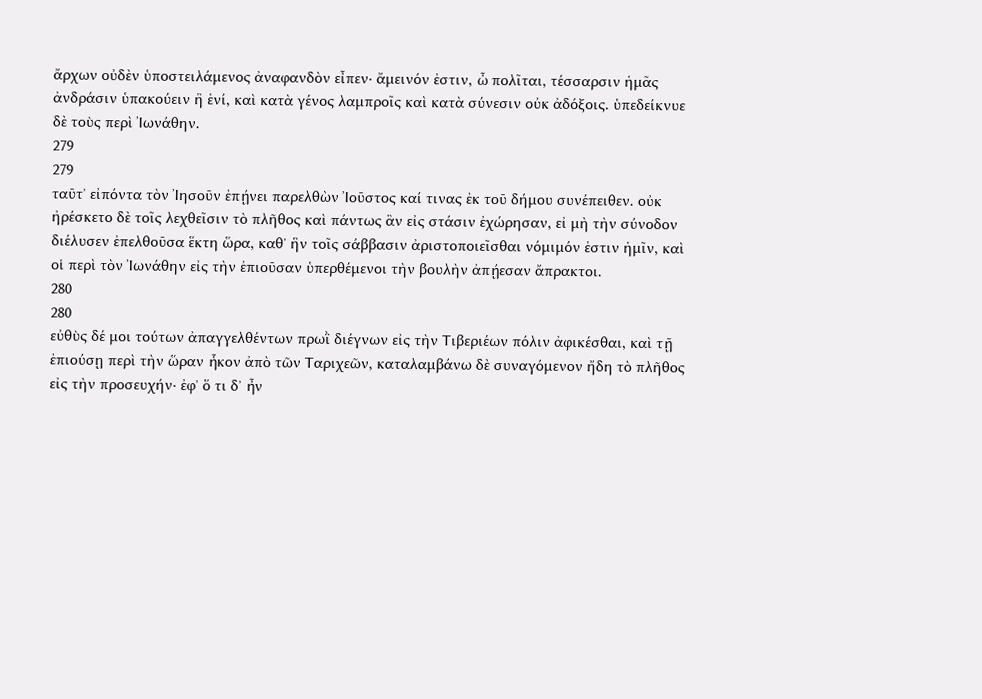ἄρχων οὐδὲν ὑποστειλάμενος ἀναφανδὸν εἶπεν· ἄμεινόν ἐστιν, ὦ πολῖται, τέσσαρσιν ἡμᾶς ἀνδράσιν ὑπακούειν ἢ ἑνί, καὶ κατὰ γένος λαμπροῖς καὶ κατὰ σύνεσιν οὐκ ἀδόξοις. ὑπεδείκνυε δὲ τοὺς περὶ Ἰωνάθην.
279
279
ταῦτʼ εἰπόντα τὸν Ἰησοῦν ἐπῄνει παρελθὼν Ἰοῦστος καί τινας ἐκ τοῦ δήμου συνέπειθεν. οὐκ ἠρέσκετο δὲ τοῖς λεχθεῖσιν τὸ πλῆθος καὶ πάντως ἂν εἰς στάσιν ἐχώρησαν, εἰ μὴ τὴν σύνοδον διέλυσεν ἐπελθοῦσα ἕκτη ὥρα, καθʼ ἣν τοῖς σάββασιν ἀριστοποιεῖσθαι νόμιμόν ἐστιν ἡμῖν, καὶ οἱ περὶ τὸν Ἰωνάθην εἰς τὴν ἐπιοῦσαν ὑπερθέμενοι τὴν βουλὴν ἀπῄεσαν ἄπρακτοι.
280
280
εὐθὺς δέ μοι τούτων ἀπαγγελθέντων πρωῒ διέγνων εἰς τὴν Τιβεριέων πόλιν ἀφικέσθαι, καὶ τῇ ἐπιούσῃ περὶ τὴν ὥραν ἧκον ἀπὸ τῶν Ταριχεῶν, καταλαμβάνω δὲ συναγόμενον ἤδη τὸ πλῆθος εἰς τὴν προσευχήν· ἐφʼ ὅ τι δʼ ἦν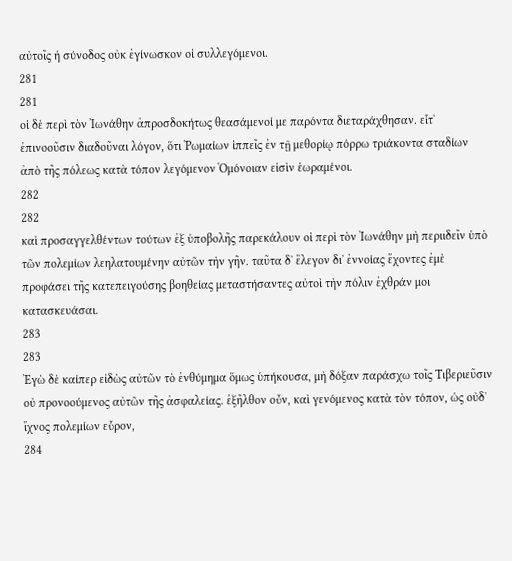αὐτοῖς ἡ σύνοδος οὐκ ἐγίνωσκον οἱ συλλεγόμενοι.
281
281
οἱ δὲ περὶ τὸν Ἰωνάθην ἀπροσδοκήτως θεασάμενοί με παρόντα διεταράχθησαν. εἶτʼ ἐπινοοῦσιν διαδοῦναι λόγον, ὅτι Ῥωμαίων ἱππεῖς ἐν τῇ μεθορίῳ πόρρω τριάκοντα σταδίων ἀπὸ τῆς πόλεως κατὰ τόπον λεγόμενον Ὁμόνοιαν εἰσὶν ἑωραμένοι.
282
282
καὶ προσαγγελθέντων τούτων ἐξ ὑποβολῆς παρεκάλουν οἱ περὶ τὸν Ἰωνάθην μὴ περιιδεῖν ὑπὸ τῶν πολεμίων λεηλατουμένην αὐτῶν τὴν γῆν. ταῦτα δʼ ἔλεγον διʼ ἐννοίας ἔχοντες ἐμὲ προφάσει τῆς κατεπειγούσης βοηθείας μεταστήσαντες αὐτοὶ τὴν πόλιν ἐχθράν μοι κατασκευάσαι.
283
283
Ἐγὼ δὲ καίπερ εἰδὼς αὐτῶν τὸ ἐνθύμημα ὅμως ὑπήκουσα, μὴ δόξαν παράσχω τοῖς Τιβεριεῦσιν οὐ προνοούμενος αὐτῶν τῆς ἀσφαλείας. ἐξῆλθον οὖν, καὶ γενόμενος κατὰ τὸν τόπον, ὡς οὐδʼ ἴχνος πολεμίων εὗρον,
284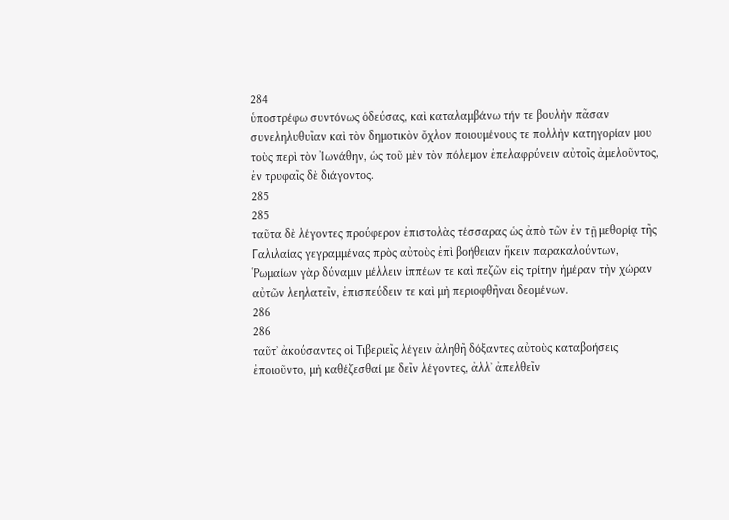284
ὑποστρέφω συντόνως ὁδεύσας, καὶ καταλαμβάνω τήν τε βουλὴν πᾶσαν συνεληλυθυῖαν καὶ τὸν δημοτικὸν ὄχλον ποιουμένους τε πολλὴν κατηγορίαν μου τοὺς περὶ τὸν Ἰωνάθην, ὡς τοῦ μὲν τὸν πόλεμον ἐπελαφρύνειν αὐτοῖς ἀμελοῦντος, ἐν τρυφαῖς δὲ διάγοντος.
285
285
ταῦτα δὲ λέγοντες προύφερον ἐπιστολὰς τέσσαρας ὡς ἀπὸ τῶν ἐν τῇ μεθορίᾳ τῆς Γαλιλαίας γεγραμμένας πρὸς αὐτοὺς ἐπὶ βοήθειαν ἥκειν παρακαλούντων, Ῥωμαίων γὰρ δύναμιν μέλλειν ἱππέων τε καὶ πεζῶν εἰς τρίτην ἡμέραν τὴν χώραν αὐτῶν λεηλατεῖν, ἐπισπεύδειν τε καὶ μὴ περιοφθῆναι δεομένων.
286
286
ταῦτʼ ἀκούσαντες οἱ Τιβεριεῖς λέγειν ἀληθῆ δόξαντες αὐτοὺς καταβοήσεις ἐποιοῦντο, μὴ καθέζεσθαί με δεῖν λέγοντες, ἀλλʼ ἀπελθεῖν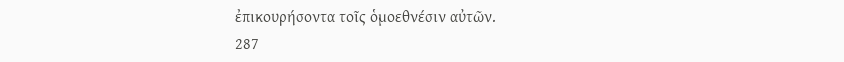ἐπικουρήσοντα τοῖς ὁμοεθνέσιν αὐτῶν.
287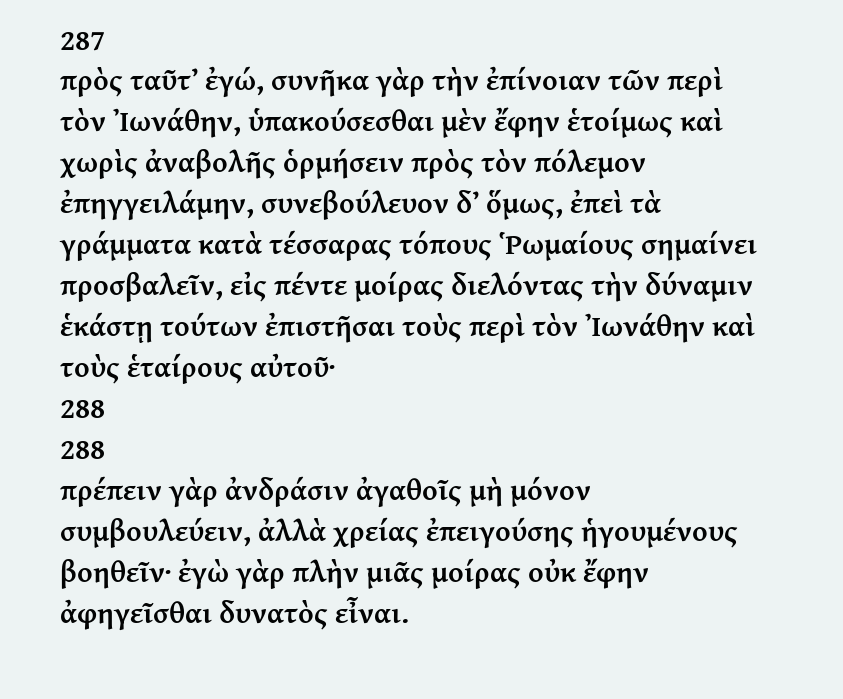287
πρὸς ταῦτʼ ἐγώ, συνῆκα γὰρ τὴν ἐπίνοιαν τῶν περὶ τὸν Ἰωνάθην, ὑπακούσεσθαι μὲν ἔφην ἑτοίμως καὶ χωρὶς ἀναβολῆς ὁρμήσειν πρὸς τὸν πόλεμον ἐπηγγειλάμην, συνεβούλευον δʼ ὅμως, ἐπεὶ τὰ γράμματα κατὰ τέσσαρας τόπους Ῥωμαίους σημαίνει προσβαλεῖν, εἰς πέντε μοίρας διελόντας τὴν δύναμιν ἑκάστῃ τούτων ἐπιστῆσαι τοὺς περὶ τὸν Ἰωνάθην καὶ τοὺς ἑταίρους αὐτοῦ·
288
288
πρέπειν γὰρ ἀνδράσιν ἀγαθοῖς μὴ μόνον συμβουλεύειν, ἀλλὰ χρείας ἐπειγούσης ἡγουμένους βοηθεῖν· ἐγὼ γὰρ πλὴν μιᾶς μοίρας οὐκ ἔφην ἀφηγεῖσθαι δυνατὸς εἶναι.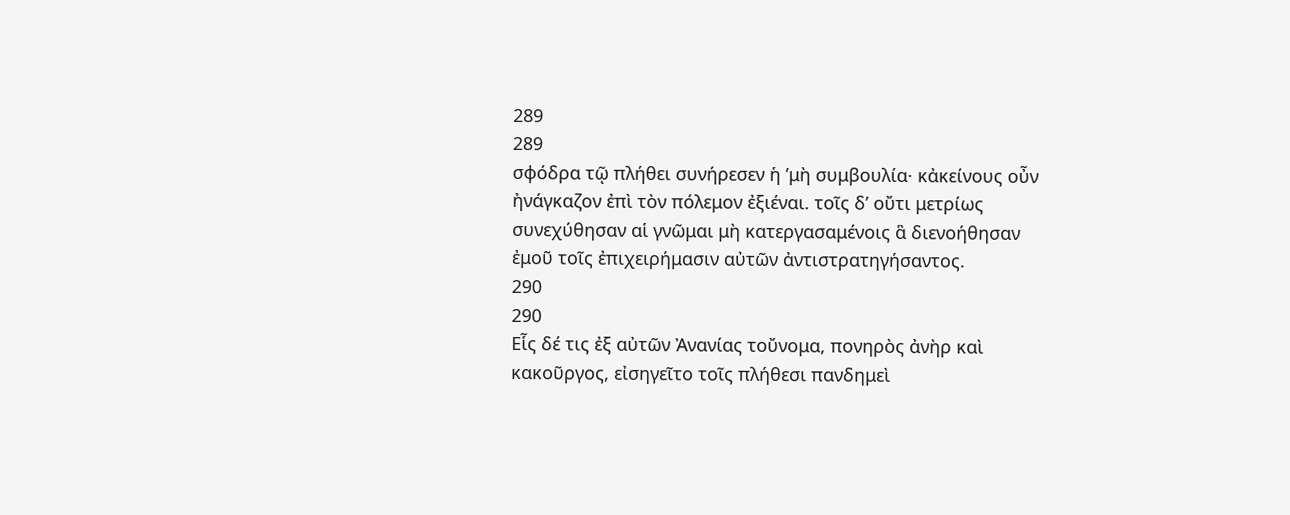289
289
σφόδρα τῷ πλήθει συνήρεσεν ἡ ʼμὴ συμβουλία· κἀκείνους οὖν ἠνάγκαζον ἐπὶ τὸν πόλεμον ἐξιέναι. τοῖς δʼ οὔτι μετρίως συνεχύθησαν αἱ γνῶμαι μὴ κατεργασαμένοις ἃ διενοήθησαν ἐμοῦ τοῖς ἐπιχειρήμασιν αὐτῶν ἀντιστρατηγήσαντος.
290
290
Εἷς δέ τις ἐξ αὐτῶν Ἀνανίας τοὔνομα, πονηρὸς ἀνὴρ καὶ κακοῦργος, εἰσηγεῖτο τοῖς πλήθεσι πανδημεὶ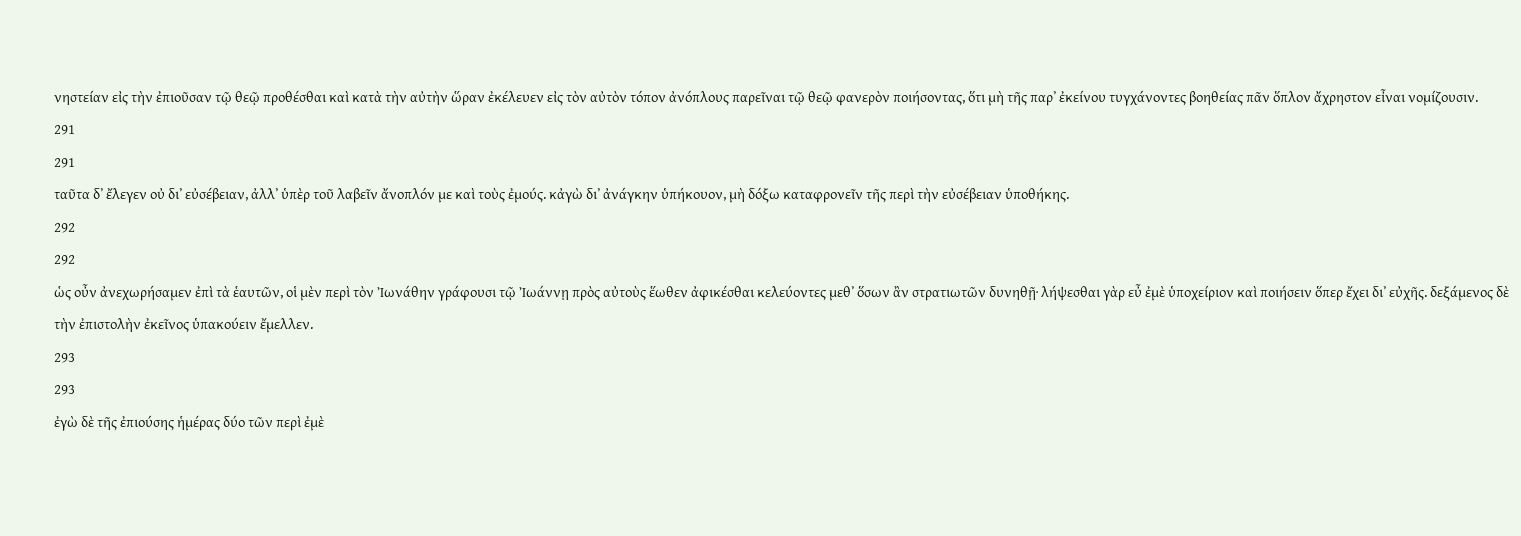νηστείαν εἰς τὴν ἐπιοῦσαν τῷ θεῷ προθέσθαι καὶ κατὰ τὴν αὐτὴν ὥραν ἐκέλευεν εἰς τὸν αὐτὸν τόπον ἀνόπλους παρεῖναι τῷ θεῷ φανερὸν ποιήσοντας, ὅτι μὴ τῆς παρʼ ἐκείνου τυγχάνοντες βοηθείας πᾶν ὅπλον ἄχρηστον εἶναι νομίζουσιν.
291
291
ταῦτα δʼ ἔλεγεν οὐ διʼ εὐσέβειαν, ἀλλʼ ὑπὲρ τοῦ λαβεῖν ἄνοπλόν με καὶ τοὺς ἐμούς. κἀγὼ διʼ ἀνάγκην ὑπήκουον, μὴ δόξω καταφρονεῖν τῆς περὶ τὴν εὐσέβειαν ὑποθήκης.
292
292
ὡς οὖν ἀνεχωρήσαμεν ἐπὶ τὰ ἑαυτῶν, οἱ μὲν περὶ τὸν Ἰωνάθην γράφουσι τῷ Ἰωάννῃ πρὸς αὐτοὺς ἕωθεν ἀφικέσθαι κελεύοντες μεθʼ ὅσων ἂν στρατιωτῶν δυνηθῇ· λήψεσθαι γὰρ εὖ ἐμὲ ὑποχείριον καὶ ποιήσειν ὅπερ ἔχει διʼ εὐχῆς. δεξάμενος δὲ τὴν ἐπιστολὴν ἐκεῖνος ὑπακούειν ἔμελλεν.
293
293
ἐγὼ δὲ τῆς ἐπιούσης ἡμέρας δύο τῶν περὶ ἐμὲ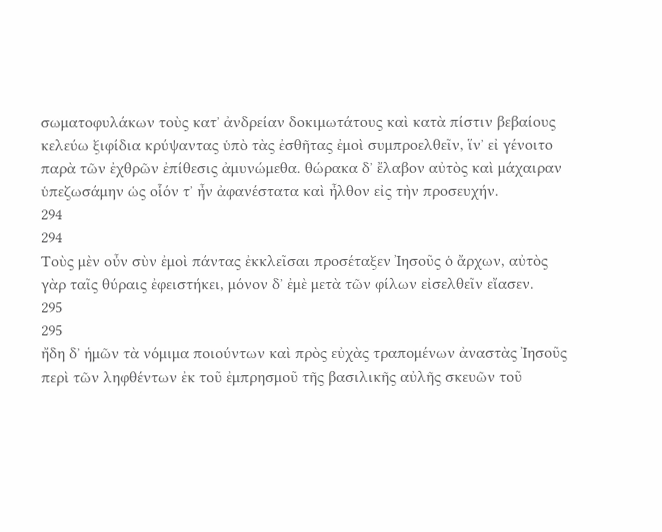σωματοφυλάκων τοὺς κατʼ ἀνδρείαν δοκιμωτάτους καὶ κατὰ πίστιν βεβαίους κελεύω ξιφίδια κρύψαντας ὑπὸ τὰς ἐσθῆτας ἐμοὶ συμπροελθεῖν, ἵνʼ εἰ γένοιτο παρὰ τῶν ἐχθρῶν ἐπίθεσις ἀμυνώμεθα. θώρακα δʼ ἔλαβον αὐτὸς καὶ μάχαιραν ὑπεζωσάμην ὡς οἷόν τʼ ἦν ἀφανέστατα καὶ ἦλθον εἰς τὴν προσευχήν.
294
294
Τοὺς μὲν οὖν σὺν ἐμοὶ πάντας ἐκκλεῖσαι προσέταξεν Ἰησοῦς ὁ ἄρχων, αὐτὸς γὰρ ταῖς θύραις ἐφειστήκει, μόνον δʼ ἐμὲ μετὰ τῶν φίλων εἰσελθεῖν εἴασεν.
295
295
ἤδη δʼ ἡμῶν τὰ νόμιμα ποιούντων καὶ πρὸς εὐχὰς τραπομένων ἀναστὰς Ἰησοῦς περὶ τῶν ληφθέντων ἐκ τοῦ ἐμπρησμοῦ τῆς βασιλικῆς αὐλῆς σκευῶν τοῦ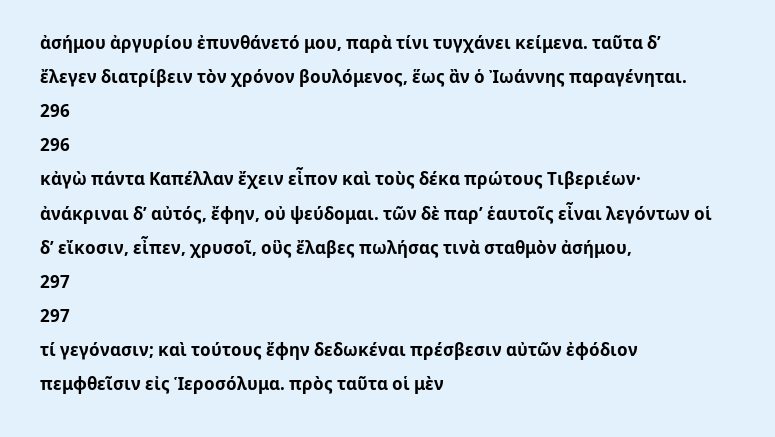ἀσήμου ἀργυρίου ἐπυνθάνετό μου, παρὰ τίνι τυγχάνει κείμενα. ταῦτα δʼ ἔλεγεν διατρίβειν τὸν χρόνον βουλόμενος, ἕως ἂν ὁ Ἰωάννης παραγένηται.
296
296
κἀγὼ πάντα Καπέλλαν ἔχειν εἶπον καὶ τοὺς δέκα πρώτους Τιβεριέων· ἀνάκριναι δʼ αὐτός, ἔφην, οὐ ψεύδομαι. τῶν δὲ παρʼ ἑαυτοῖς εἶναι λεγόντων οἱ δʼ εἴκοσιν, εἶπεν, χρυσοῖ, οὓς ἔλαβες πωλήσας τινὰ σταθμὸν ἀσήμου,
297
297
τί γεγόνασιν; καὶ τούτους ἔφην δεδωκέναι πρέσβεσιν αὐτῶν ἐφόδιον πεμφθεῖσιν εἰς Ἱεροσόλυμα. πρὸς ταῦτα οἱ μὲν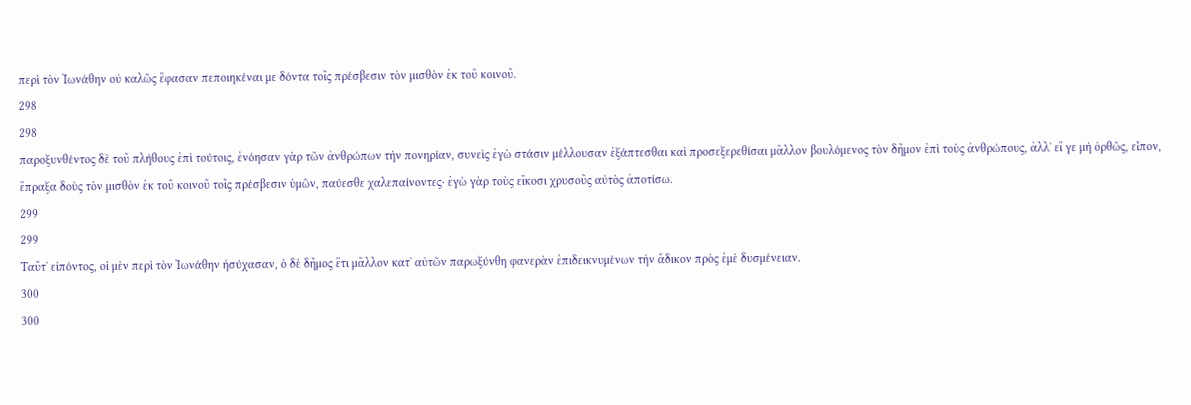περὶ τὸν Ἰωνάθην οὐ καλῶς ἔφασαν πεποιηκέναι με δόντα τοῖς πρέσβεσιν τὸν μισθὸν ἐκ τοῦ κοινοῦ.
298
298
παροξυνθέντος δὲ τοῦ πλήθους ἐπὶ τούτοις, ἐνόησαν γὰρ τῶν ἀνθρώπων τὴν πονηρίαν, συνεὶς ἐγὼ στάσιν μέλλουσαν ἐξάπτεσθαι καὶ προσεξερεθίσαι μᾶλλον βουλόμενος τὸν δῆμον ἐπὶ τοὺς ἀνθρώπους, ἀλλʼ εἴ γε μὴ ὀρθῶς, εἶπον, ἔπραξα δοὺς τὸν μισθὸν ἐκ τοῦ κοινοῦ τοῖς πρέσβεσιν ὑμῶν, παύεσθε χαλεπαίνοντες· ἐγὼ γὰρ τοὺς εἴκοσι χρυσοῦς αὐτὸς ἀποτίσω.
299
299
Ταῦτʼ εἰπόντος, οἱ μὲν περὶ τὸν Ἰωνάθην ἡσύχασαν, ὁ δὲ δῆμος ἔτι μᾶλλον κατʼ αὐτῶν παρωξύνθη φανερὰν ἐπιδεικνυμένων τὴν ἄδικον πρὸς ἐμὲ δυσμένειαν.
300
300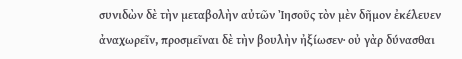συνιδὼν δὲ τὴν μεταβολὴν αὐτῶν Ἰησοῦς τὸν μὲν δῆμον ἐκέλευεν ἀναχωρεῖν, προσμεῖναι δὲ τὴν βουλὴν ἠξίωσεν· οὐ γὰρ δύνασθαι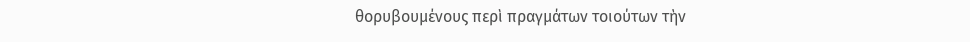θορυβουμένους περὶ πραγμάτων τοιούτων τὴν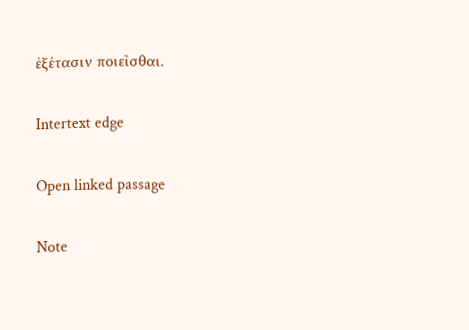ἐξέτασιν ποιεῖσθαι.

Intertext edge

Open linked passage

Note